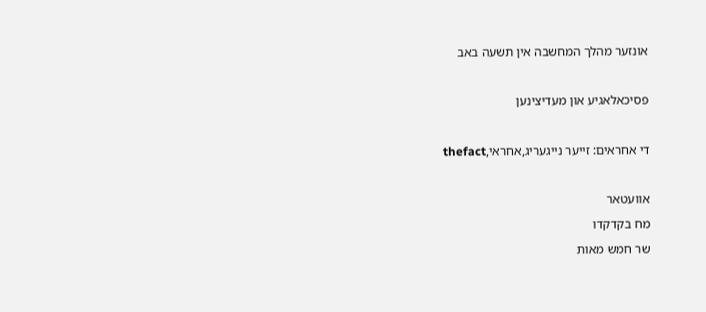אונזער מהלך המחשבה אין תשעה באב

פסיכאלאגיע און מעדיצינען

די אחראים: זייער נייגעריג,אחראי,thefact

אוועטאר
מח בקדקדו
שר חמש מאות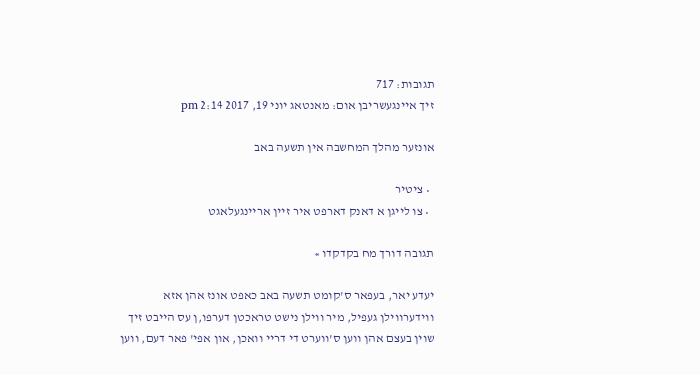תגובות: 717
זיך איינגעשריבן אום: מאנטאג יוני 19, 2017 2:14 pm

אונזער מהלך המחשבה אין תשעה באב

  • ציטיר
  • צו לייגן א דאנק דארפט איר זיין אריינגעלאגט

תגובה דורך מח בקדקדו »

יעדע יאר, בעפאר ס'קומט תשעה באב כאפט אונז אהן אזא ווידערווילן געפיל, מיר ווילן נישט טראכטן דערפו,ן עס הייבט זיך שוין בעצם אהן ווען ס'ווערט די דריי וואכן, און אפי' פאר דעם, ווען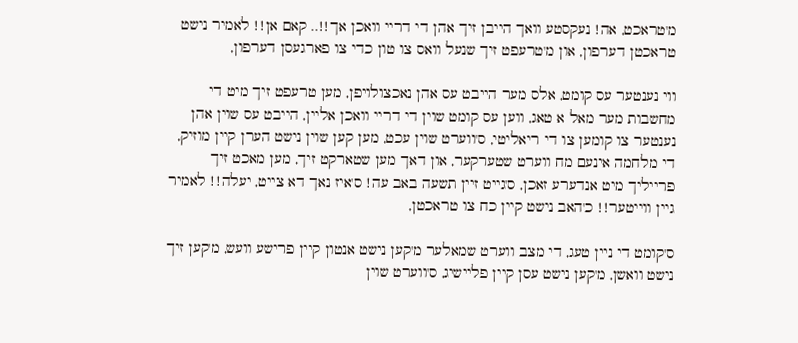מ'טראכט, אה! נעקסטע וואך הייבן זיך אהן די דריי וואכן אך!!.. קאם אן!! לאמיר נישט טראכטן דערפון, און מ'טרעפט זיך שנעל וואס צו טון כדי צו פארגעסן דערפון,

ווי נענטער עס קומט, אלס מער הייבט עס אהן נאכצולויפן, מען טרעפט זיך מיט די מחשבות מער מאל א טאג, ווען עס קומט שוין די דריי וואכן אליין, הייבט עס שוין אהן נענטער צו קומען צו די ריאליטי, ס'ווערט שוין עכט, מען קען שוין נישט הערן קיין מוזיק, די מלחמה אינעם מח ווערט שטערקער, און דאך מען שטארקט זיך, מען מאכט זיך פרייליך מיט אנדערע זאכן, ס'גייט זיין תשעה באב עה! ס'איז נאך דא צייט, יעלה!! לאמיר גיין ווייטער!! כ'האב נישט קיין כח צו טראכטן,

ס'קומט די ניין טעג, די מצב ווערט שמאלער מ'קען נישט אנטון קיין פרישע וועש, מ'קען זיך נישט וואשן, מ'קען נישט עסן קיין פליישיג, ס'ווערט שוין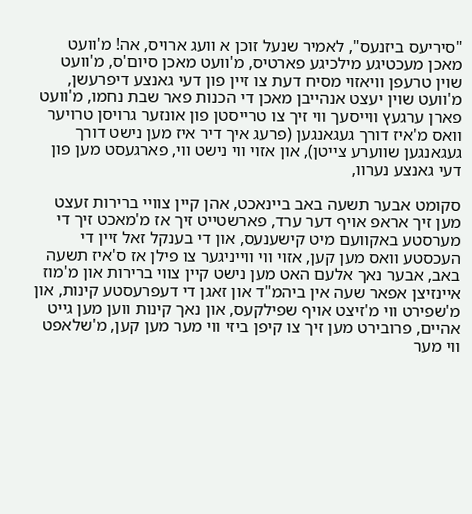"סיריעס ביזנעס", לאמיר שנעל זוכן א וועג ארויס, אה! מ'וועט מאכן מעכטיגע מילכיגע פארטיס, מ'וועט מאכן סיום'ס, מ'וועט שוין טרעפן וויאזוי מסיח דעת צו זיין פון דעי גאנצע דיפרעשן, מ'וועט שוין יעצט אנהייבן מאכן די הכנות פאר שבת נחמו, מ'וועט פארן ערגעץ ווייסעך ווי זיך צו טרייסטן פון אונזער גרויסן טרויער וואס מ'איז דורך געגאנגען (פרעג איך דיר איז מען נישט דורך געגאנגען שווערע צייטן), און אזוי ווי נישט ווי, פארגעסט מען פון דעי גאנצע נערוו,

סקומט אבער תשעה באב ביינאכט, אהן קיין צוויי ברירות זעצט מען זיך אראפ אויף דער ערד, פארשטייט זיך אז מ'מאכט זיך די מערסטע באקוועם מיט קישענעס, און די בענקל זאל זיין די העכסטע וואס מען קען, אזוי ווי ווייניגער צו פילן אז ס'איז תשעה באב, אבער נאך אלעם האט מען נישט קיין צווי ברירות און מ'מוז איינזיצן אפאר שעה אין ביהמ"ד און זאגן די דעפרעסטע קינות, און מ'שפירט ווי מ'זיצט אויף שפילקעס, און נאך קינות ווען מען גייט אהיים, פרובירט מען זיך צו קיפן ביזי ווי מער מען קען, מ'שלאפט ווי מער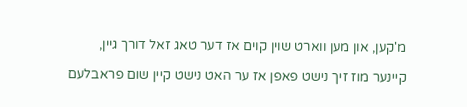מ'קען, און מען ווארט שוין קוים אז דער טאג זאל דורך גיין,

קיינער מוז זיך נישט פאפן אז ער האט נישט קיין שום פראבלעם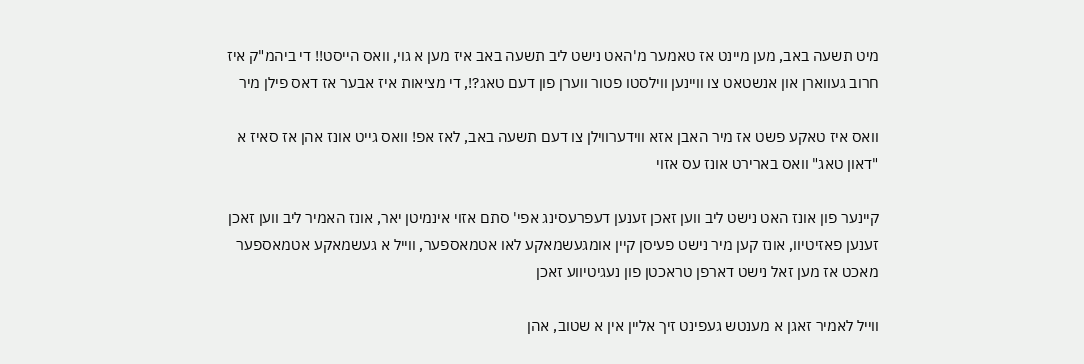מיט תשעה באב, מען מיינט אז טאמער מ'האט נישט ליב תשעה באב איז מען א גוי, וואס הייסט!! די ביהמ"ק איז חרוב געווארן און אנשטאט צו וויינען ווילסטו פטור ווערן פון דעם טאג?!, די מציאות איז אבער אז דאס פילן מיר

וואס איז טאקע פשט אז מיר האבן אזא ווידערווילן צו דעם תשעה באב, לאז אפ! וואס גייט אונז אהן אז סאיז א "דאון טאג" וואס בארירט אונז עס אזוי

קיינער פון אונז האט נישט ליב ווען זאכן זענען דעפרעסינג אפי' סתם אזוי אינמיטן יאר, אונז האמיר ליב ווען זאכן זענען פאזיטיוו, אונז קען מיר נישט פעיסן קיין אומגעשמאקע לאו אטמאספער, ווייל א געשמאקע אטמאספער מאכט אז מען זאל נישט דארפן טראכטן פון נעגיטיווע זאכן

ווייל לאמיר זאגן א מענטש געפינט זיך אליין אין א שטוב, אהן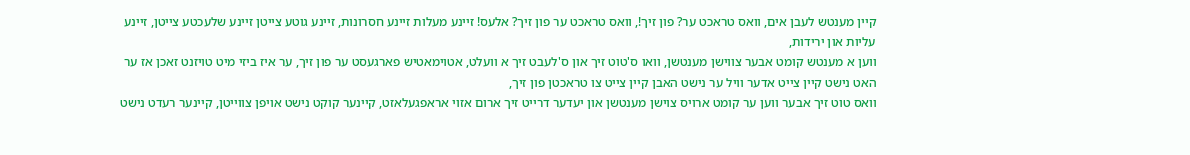קיין מענטש לעבן אים, וואס טראכט ער? פון זיך!, וואס טראכט ער פון זיך? אלעס! זיינע מעלות זיינע חסרונות, זיינע גוטע צייטן זיינע שלעכטע צייטן, זיינע עליות און ירידות,
ווען א מענטש קומט אבער צווישן מענטשן, וואו ס'טוט זיך און ס'לעבט זיך א וועלט, אטוימאטיש פארגעסט ער פון זיך, ער איז ביזי מיט טויזנט זאכן אז ער האט נישט קיין צייט אדער וויל ער נישט האבן קיין צייט צו טראכטן פון זיך,
וואס טוט זיך אבער ווען ער קומט ארויס צוישן מענטשן און יעדער דרייט זיך ארום אזוי אראפגעלאזט, קיינער קוקט נישט אויפן צווייטן, קיינער רעדט נישט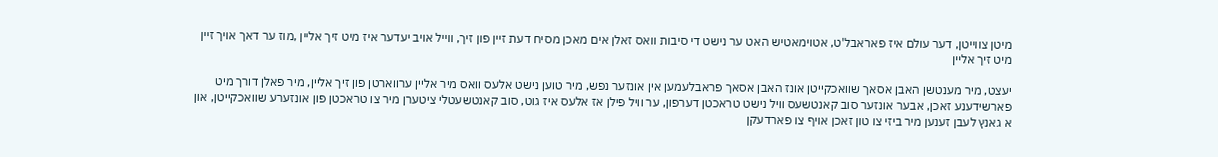מיטן צווייטן, דער עולם איז פאראבל'ט, אטוימאטיש האט ער נישט די סיבות וואס זאלן אים מאכן מסיח דעת זיין פון זיך, ווייל אויב יעדער איז מיט זיך אליין ,מוז ער דאך אויך זיין מיט זיך אליין

יעצט, מיר מענטשן האבן אסאך שוואכקייטן אונז האבן אסאך פראבלעמען אין אונזער נפש, מיר טוען נישט אלעס וואס מיר אליין ערווארטן פון זיך אליין, מיר פאלן דורך מיט פארשידענע זאכן, אבער אונזער סוב קאנטשעס וויל נישט טראכטן דערפון, ער וויל פילן אז אלעס איז גוט, סוב קאנטשעטלי ציטערן מיר צו טראכטן פון אונזערע שוואכקייטן, און א גאנץ לעבן זענען מיר ביזי צו טון זאכן אויף צו פארדעקן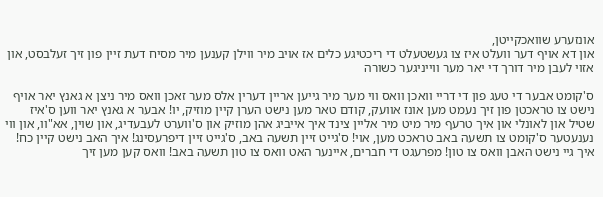אונזערע שוואכקייטן,
און דא אויף דער וועלט איז צו געשטעלט די ריכטיגע כלים אז אויב מיר ווילן קענען מיר מסיח דעת זיין פון זיך זעלבסט, און אזוי לעבן מיר דורך די יאר מער ווייניגער כשורה

ס'קומט אבער די טעג פון די דריי וואכן וואס ווי מער מיר גייען אריין דערין אלס מער זאכן וואס מיר ניצן א גאנץ יאר אויף נישט צו טראכטן פון זיך נעמט מען אונז אוועק, קודם טאר מען נישט הערן קיין מוזיק, יו! אבער א גאנץ יאר ווען ס'איז שטיל און לאונלי און איך טרעף מיר מיט מיר אליין צינד איך אייביג אהן מוזיק און ס'ווערט לעבעדיג, און שוין, אא"וו, און ווי נענעטער ס'קומט צו תשעה באב טראכט מען, אוי! ס'גייט זיין תשעה באב, ס'גייט זיין דיפרעסינג! איך האב נישט קיין כח! איך גיי נישט האבן וואס צו טון! מפרעגט די חברים, איינער האט וואס צו טון תשעה באב! וואס קען מען זיך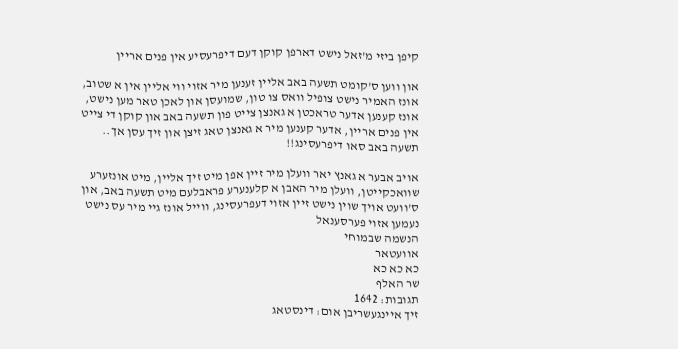קיפן ביזי מ'זאל נישט דארפן קוקן דעם דיפרעסיע אין פנים אריין

און ווען ס'קומט תשעה באב אליין זענען מיר אזוי ווי אליין אין א שטוב, אונז האמיר נישט צופיל וואס צו טון, שמועסן און לאכן טאר מען נישט,
אונז קענען אדער טראכטן א גאנצן צייט פון תשעה באב און קוקן די צייט אין פנים אריין, אדער קענען מיר א גאנצן טאג זיצן און זיך עסן אך.. תשעה באב סאו דיפרעסינג!!

אויב אבער א גאנץ יאר וועלן מיר זיין אפן מיט זיך אליין, מיט אונזערע שוואכקייטן, וועלן מיר האבן א קלענערע פראבלעם מיט תשעה באב, און ס'וועט אויך שוין נישט זיין אזוי דעפרעסינג, ווייל אונז גיי מיר עס נישט נעמען אזוי פערסענאל
הנשמה שבמוחי
אוועטאר
כא כא כא
שר האלף
תגובות: 1642
זיך איינגעשריבן אום: דינסטאג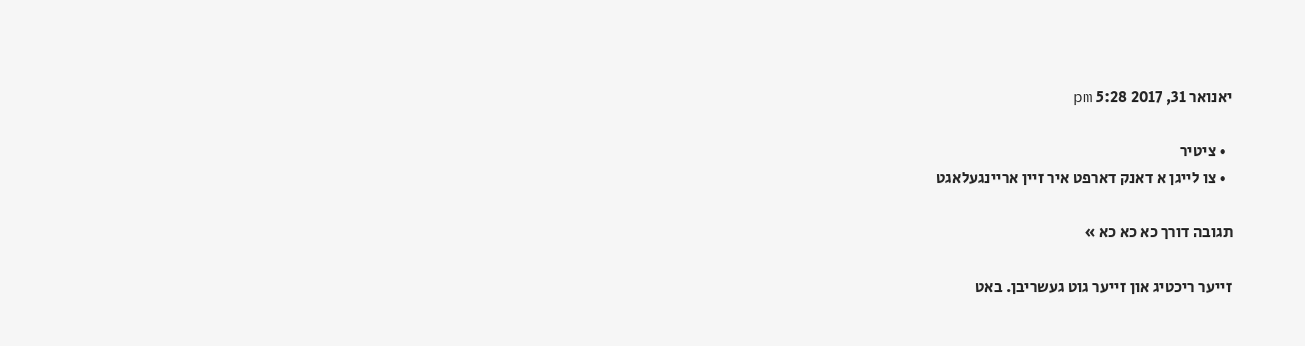יאנואר 31, 2017 5:28 pm

  • ציטיר
  • צו לייגן א דאנק דארפט איר זיין אריינגעלאגט

תגובה דורך כא כא כא »

זייער ריכטיג און זייער גוט געשריבן. באט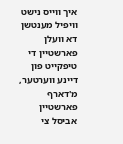איך ווייס נישט וויפיל מענטשן דא וועלן פארשטיין די טיפקייט פון דיינע ווערטער, מ'דארף פארשטיין אביסל צי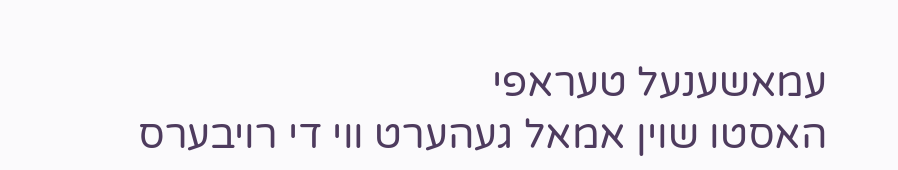עמאשענעל טעראפי
האסטו שוין אמאל געהערט ווי די רויבערס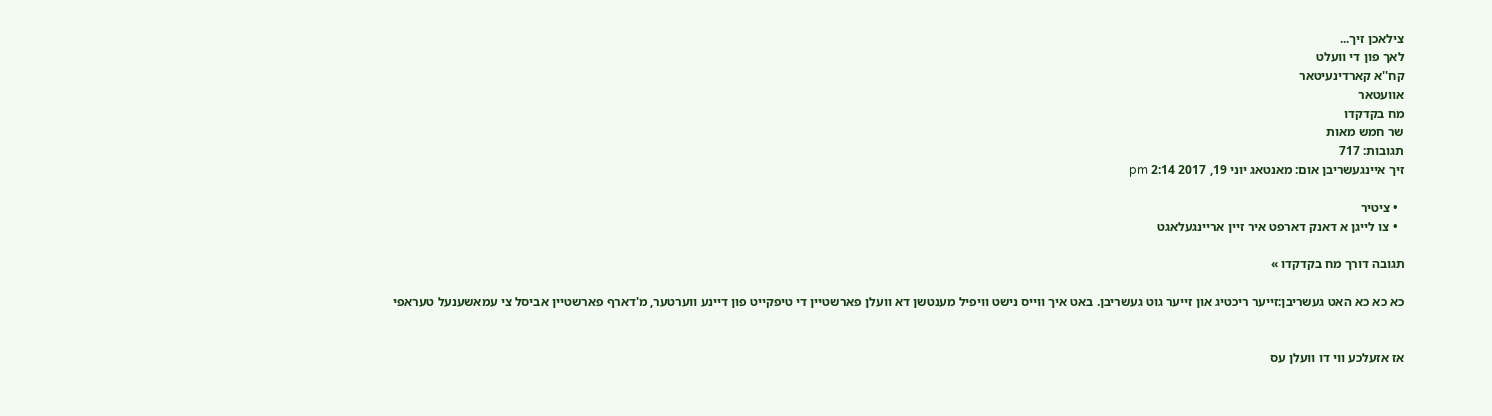צילאכן זיך...
לאך פון די וועלט
קח''א קארדינעיטאר
אוועטאר
מח בקדקדו
שר חמש מאות
תגובות: 717
זיך איינגעשריבן אום: מאנטאג יוני 19, 2017 2:14 pm

  • ציטיר
  • צו לייגן א דאנק דארפט איר זיין אריינגעלאגט

תגובה דורך מח בקדקדו »

כא כא כא האט געשריבן:זייער ריכטיג און זייער גוט געשריבן. באט איך ווייס נישט וויפיל מענטשן דא וועלן פארשטיין די טיפקייט פון דיינע ווערטער, מ'דארף פארשטיין אביסל צי עמאשענעל טעראפי


אז אזעלכע ווי דו וועלן עס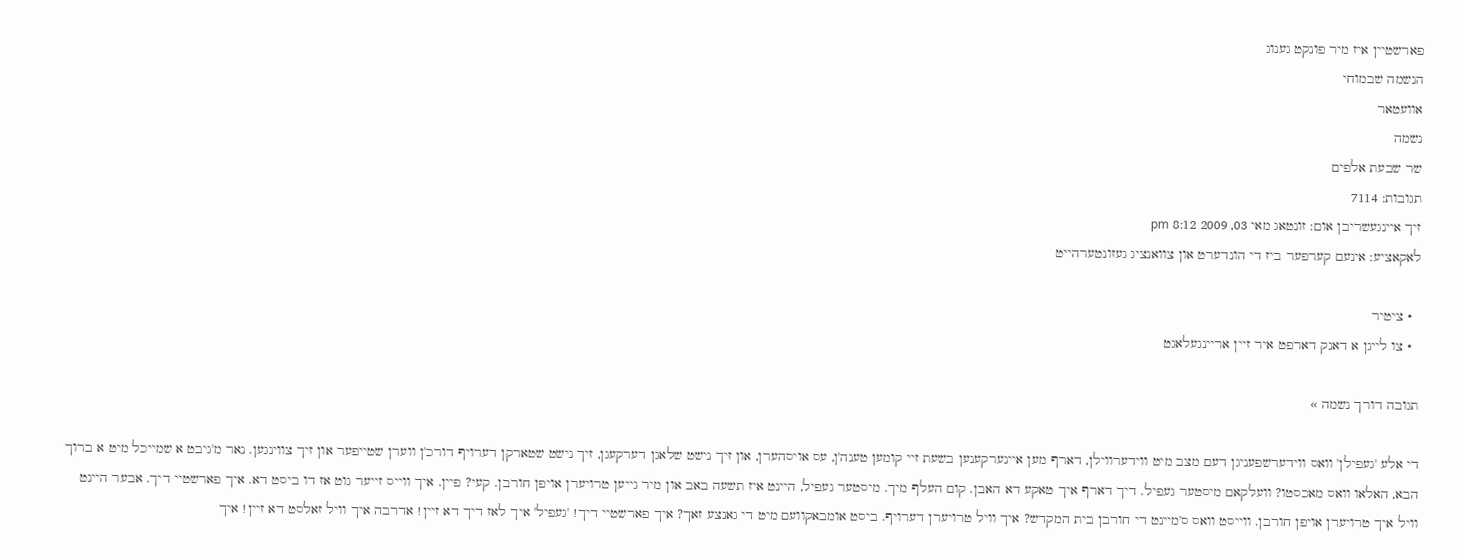פארשטיין איז מיר פונקט גענוג
הנשמה שבמוחי
אוועטאר
נשמה
שר שבעת אלפים
תגובות: 7114
זיך איינגעשריבן אום: זונטאג מאי 03, 2009 8:12 pm
לאקאציע: אינעם קערפער ביז די הונדערט און צוואנציג געזונטערהייט

  • ציטיר
  • צו לייגן א דאנק דארפט איר זיין אריינגעלאגט

תגובה דורך נשמה »

די אלע 'געפילן' וואס ווידערשפעניגן דעם מצב מיט ווידערווילן, דארף מען איינערקענען בשעת זיי קומען טענה'ן, עס אויסהערן, און זיך נישט שלאגן דערקעגן, זיך נישט שטארקן דערויף דורכ'ן ווערן שטייפער און זיך צווינגען. נאר מ'גיבט א שמייכל מיט א ברוך הבא, האלאו וואס מאכסטו? וועלקאם מיסטער געפיל. דיך דארף איך טאקע דא האבן. קום העלף מיך. מיסטער געפיל, היינט איז תשעה באב און מיר גייען טרויערן אויפן חורבן. קעי? פיין. איך ווייס זייער גוט אז דו ביסט דא. איך פארשטיי דיך. אבער היינט וויל איך טרויערן אויפן חורבן. ווייסט וואס ס'מיינט די חורבן בית המקדש? איך וויל טרויערן דערויף. ביסט אומבאקוועם מיט די גאנצע זאך? איך פארשטיי דיך! 'געפיל' איך לאז דיך דא זיין! אדרבה איך וויל זאלסט דא זיין! איך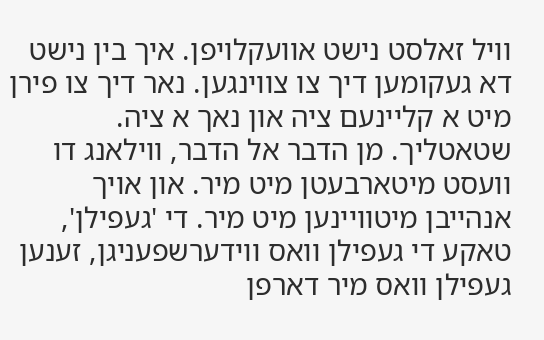וויל זאלסט נישט אוועקלויפן. איך בין נישט דא געקומען דיך צו צווינגען. נאר דיך צו פירן מיט א קליינעם ציה און נאך א ציה. שטאטליך. מן הדבר אל הדבר, ווילאנג דו וועסט מיטארבעטן מיט מיר. און אויך אנהייבן מיטוויינען מיט מיר. די 'געפילן', טאקע די געפילן וואס ווידערשפעניגן, זענען געפילן וואס מיר דארפן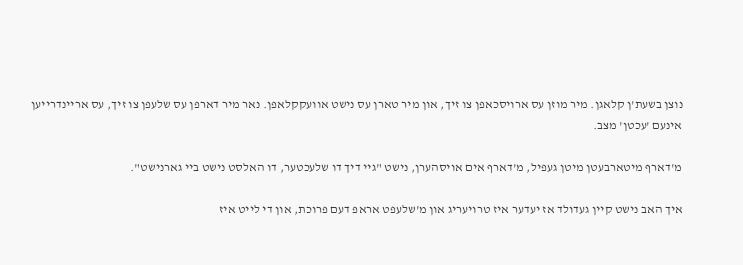נוצן בשעת'ן קלאגן. מיר מוזן עס ארויסכאפן צו זיך, און מיר טארן עס נישט אוועקקלאפן. נאר מיר דארפן עס שלעפן צו זיך, עס אריינדרייען אינעם 'עכטן' מצב.

מ'דארף מיטארבעטן מיטן געפיל, מ'דארף אים אויסהערן, נישט "גיי דיך דו שלעכטער, דו האלסט נישט ביי גארנישט".

איך האב נישט קיין געדולד אז יעדער איז טרויעריג און מ'שלעפט אראפ דעם פרוכת, און די לייט איז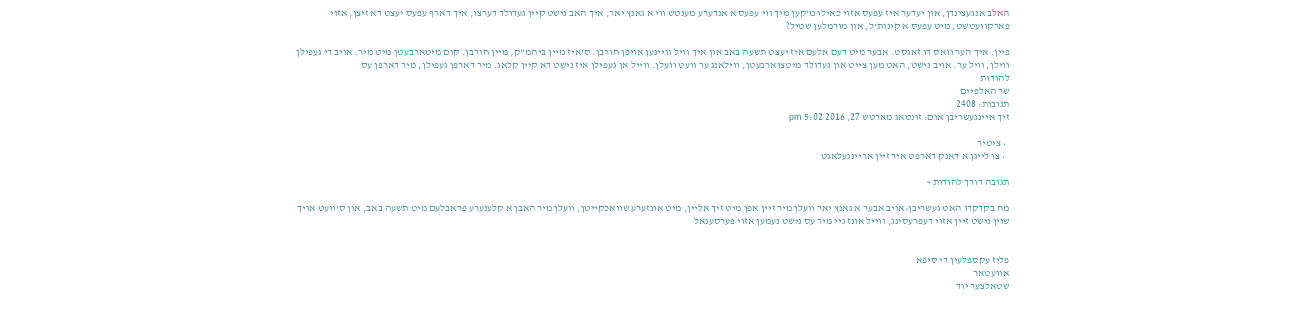האלב אנגעצינדן, און יעדער איז עפעס אזוי כאילו מ'קען מיך ווי עפעס א אנדערע מענטש ווי א גאנץ יאר, איך האב נישט קיין געדולד דערצו, איך דארף עפעס יעצט דא זיצן, אזוי פארקוועטשט, מיט עפעס א קינות'ל, און מורמלען שטיל?

פיין. איך הער וואס דו זאגסט. אבער מיט דעם אלעם איז יעצט תשעה באב און איך וויל וויינען אויפן חורבן. ס'איז מיין ביהמ"ק, מיין חורבן. קום מיטארבעטן מיט מיר. אויב די געפילן ווילן, וויל ער. אויב נישט, האט מען צייט און געדולד מיטצוארבעטן, ווילאנג ער וועט וועלן. ווייל אן געפילן איז נישט דא קיין קלאג. מיר דארפן געפילן, מיר דארפן עס
להודות
שר האלפיים
תגובות: 2408
זיך איינגעשריבן אום: זונטאג מארטש 27, 2016 5:02 pm

  • ציטיר
  • צו לייגן א דאנק דארפט איר זיין אריינגעלאגט

תגובה דורך להודות »

מח בקדקדו האט געשריבן:אויב אבער א גאנץ יאר וועלן מיר זיין אפן מיט זיך אליין, מיט אונזערע שוואכקייטן, וועלן מיר האבן א קלענערע פראבלעם מיט תשעה באב, און ס'וועט אויך שוין נישט זיין אזוי דעפרעסינג, ווייל אונז גיי מיר עס נישט נעמען אזוי פערסענאל


פליז עקספלעין די סיפא
אוועטאר
שטאלצער יוד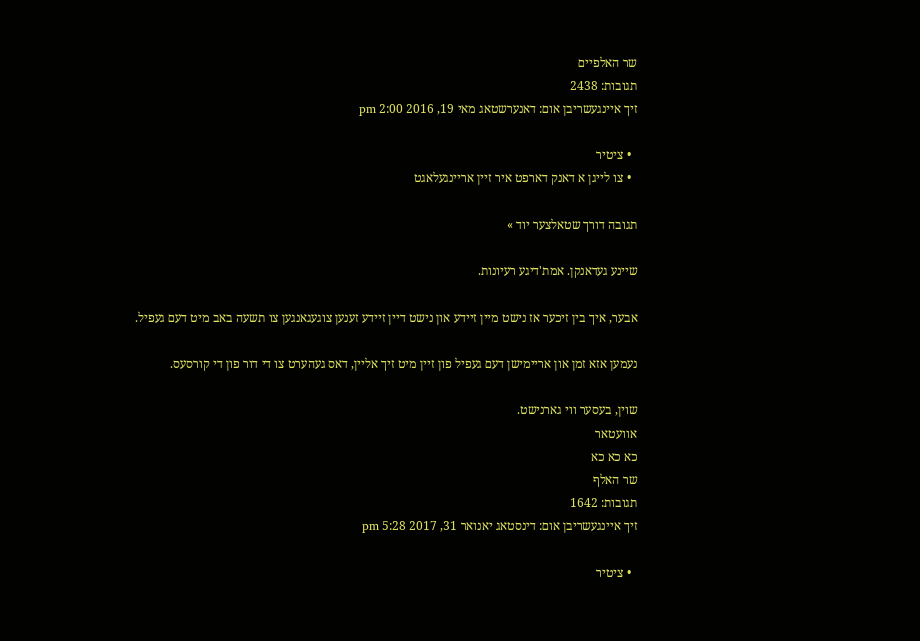שר האלפיים
תגובות: 2438
זיך איינגעשריבן אום: דאנערשטאג מאי 19, 2016 2:00 pm

  • ציטיר
  • צו לייגן א דאנק דארפט איר זיין אריינגעלאגט

תגובה דורך שטאלצער יוד »

שיינע געדאנקן. אמת'דיגע רעיונות.

אבער, איך בין זיכער אז נישט מיין זיידע און נישט דיין זיידע זענען צוגעגאנגען צו תשעה באב מיט דעם געפיל.

נעמען אזא זמן און אריימישן דעם געפיל פון זיין מיט זיך אליין, דאס געהערט צו די דור פון די קורסעס.

שוין, בעסער ווי גארנישט.
אוועטאר
כא כא כא
שר האלף
תגובות: 1642
זיך איינגעשריבן אום: דינסטאג יאנואר 31, 2017 5:28 pm

  • ציטיר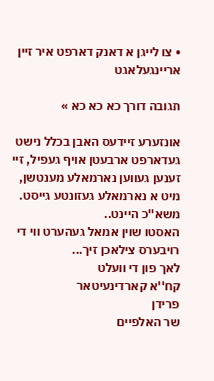• צו לייגן א דאנק דארפט איר זיין אריינגעלאגט

תגובה דורך כא כא כא »

אונזערע זיידעס האבן בכלל נישט געדארפט ארבעטן אויף געפיל, זיי זענען געווען נארמאלע מענטשן, מיט א נארמאלע געזונטע גייסט. משא''כ היינט..
האסטו שוין אמאל געהערט ווי די רויבערס צילאכן זיך...
לאך פון די וועלט
קח''א קארדינעיטאר
פרידן
שר האלפיים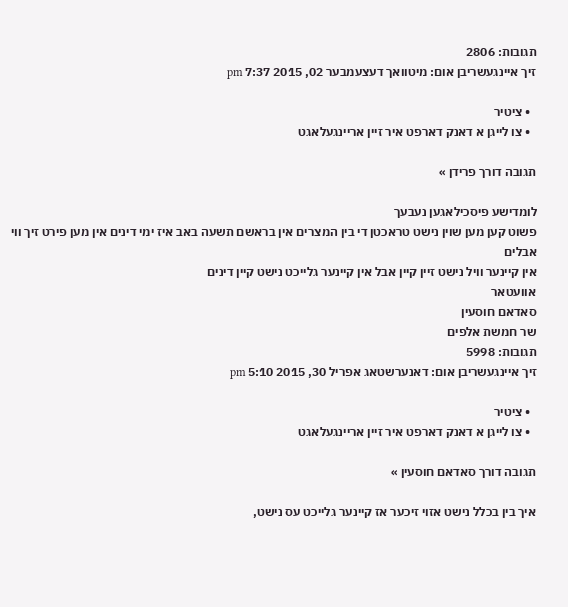תגובות: 2806
זיך איינגעשריבן אום: מיטוואך דעצעמבער 02, 2015 7:37 pm

  • ציטיר
  • צו לייגן א דאנק דארפט איר זיין אריינגעלאגט

תגובה דורך פרידן »

לומדישע פיסכילאגען נעבעך
פשוט קען מען שוין נישט טראכטן די בין המצרים אין בראשם תשעה באב איז ימי דינים אין מען פירט זיך ווי אבלים
אין קיינער וויל נישט זיין קיין אבל אין קיינער גלייכט נישט קיין דינים
אוועטאר
סאדאם חוסעין
שר חמשת אלפים
תגובות: 5998
זיך איינגעשריבן אום: דאנערשטאג אפריל 30, 2015 5:10 pm

  • ציטיר
  • צו לייגן א דאנק דארפט איר זיין אריינגעלאגט

תגובה דורך סאדאם חוסעין »

איך בין בכלל נישט אזוי זיכער אז קיינער גלייכט עס נישט,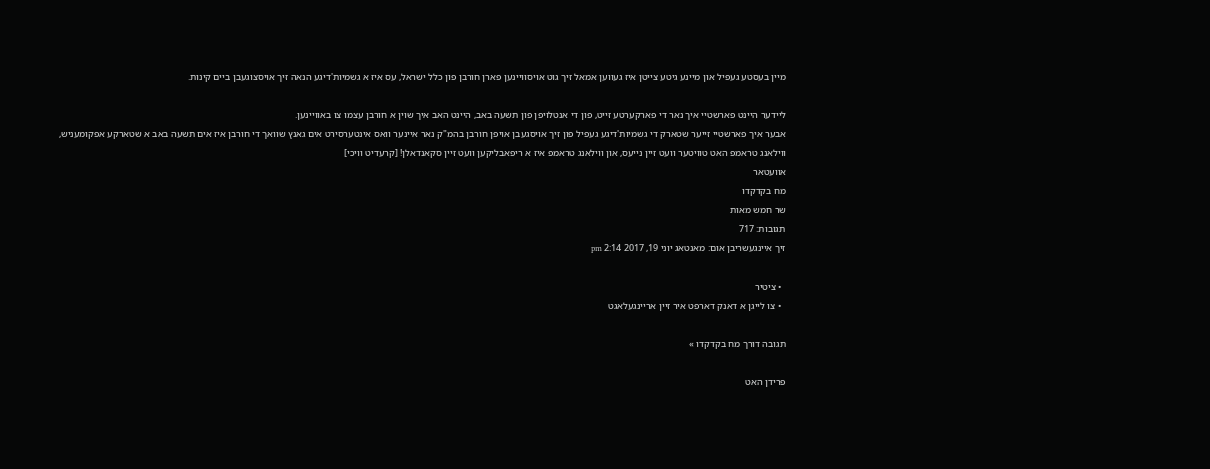מיין בעסטע געפיל און מיינע גיטע צייטן איז געווען אמאל זיך גוט אויסוויינען פארן חורבן פון כלל ישראל, עס איז א גשמיות'דיגע הנאה זיך אויסצוגעבן ביים קינות.

ליידער היינט פארשטיי איך נאר די פארקערטע זייט, פון די אנטלויפן פון תשעה באב, היינט האב איך שוין א חורבן עצמו צו באוויינען.
אבער איך פארשטיי זייער שטארק די גשמיות'דיגע געפיל פון זיך אויסגעבן אויפן חורבן בהמ"ק נאר איינער וואס אינטערסירט אים גאנץ שוואך די חורבן איז אים תשעה באב א שטארקע אפקומעניש,
ווילאנג טראמפ האט טוויטער וועט זיין נייעס, און ווילאנג טראמפ איז א ריפאבליקען וועט זיין סקאנדאלן! [קרעדיט וויכי]
אוועטאר
מח בקדקדו
שר חמש מאות
תגובות: 717
זיך איינגעשריבן אום: מאנטאג יוני 19, 2017 2:14 pm

  • ציטיר
  • צו לייגן א דאנק דארפט איר זיין אריינגעלאגט

תגובה דורך מח בקדקדו »

פרידן האט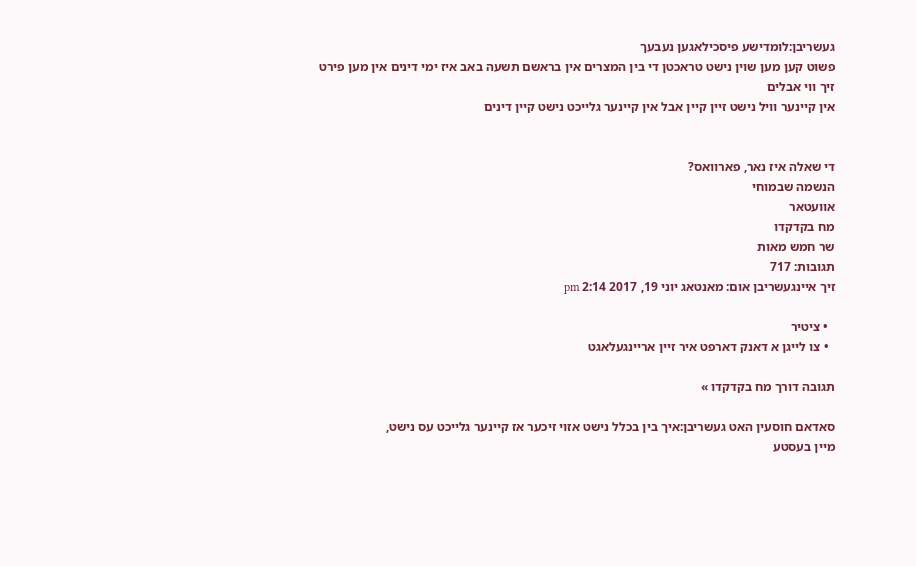געשריבן:לומדישע פיסכילאגען נעבעך
פשוט קען מען שוין נישט טראכטן די בין המצרים אין בראשם תשעה באב איז ימי דינים אין מען פירט זיך ווי אבלים
אין קיינער וויל נישט זיין קיין אבל אין קיינער גלייכט נישט קיין דינים


די שאלה איז נאר, פארוואס?
הנשמה שבמוחי
אוועטאר
מח בקדקדו
שר חמש מאות
תגובות: 717
זיך איינגעשריבן אום: מאנטאג יוני 19, 2017 2:14 pm

  • ציטיר
  • צו לייגן א דאנק דארפט איר זיין אריינגעלאגט

תגובה דורך מח בקדקדו »

סאדאם חוסעין האט געשריבן:איך בין בכלל נישט אזוי זיכער אז קיינער גלייכט עס נישט,
מיין בעסטע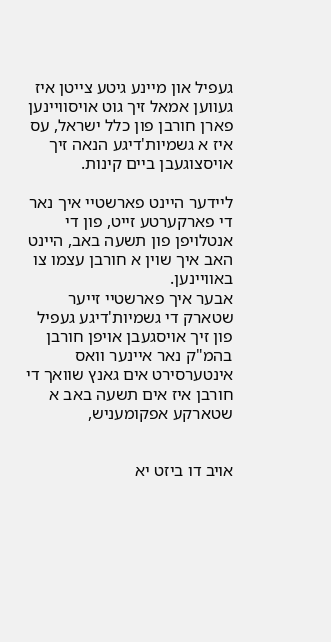געפיל און מיינע גיטע צייטן איז געווען אמאל זיך גוט אויסוויינען פארן חורבן פון כלל ישראל, עס איז א גשמיות'דיגע הנאה זיך אויסצוגעבן ביים קינות.

ליידער היינט פארשטיי איך נאר די פארקערטע זייט, פון די אנטלויפן פון תשעה באב, היינט האב איך שוין א חורבן עצמו צו באוויינען.
אבער איך פארשטיי זייער שטארק די גשמיות'דיגע געפיל פון זיך אויסגעבן אויפן חורבן בהמ"ק נאר איינער וואס אינטערסירט אים גאנץ שוואך די חורבן איז אים תשעה באב א שטארקע אפקומעניש,


אויב דו ביזט יא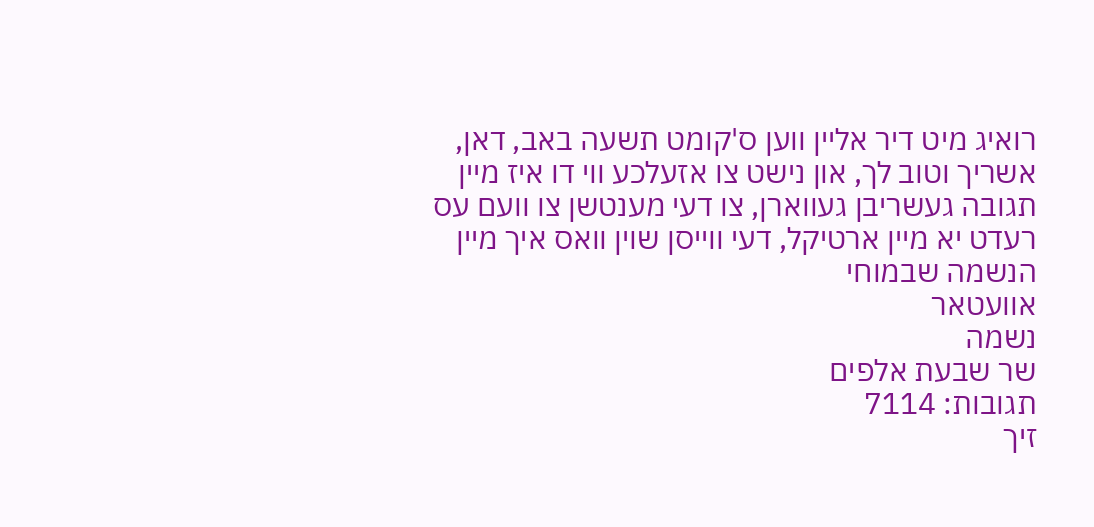רואיג מיט דיר אליין ווען ס'קומט תשעה באב, דאן, אשריך וטוב לך, און נישט צו אזעלכע ווי דו איז מיין תגובה געשריבן געווארן, צו דעי מענטשן צו וועם עס רעדט יא מיין ארטיקל, דעי ווייסן שוין וואס איך מיין
הנשמה שבמוחי
אוועטאר
נשמה
שר שבעת אלפים
תגובות: 7114
זיך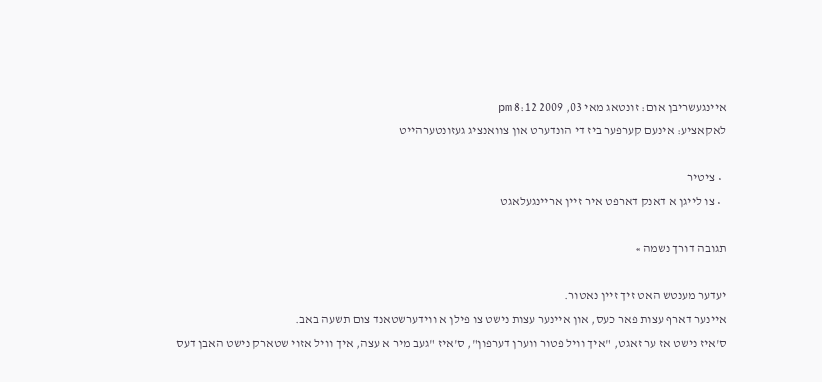איינגעשריבן אום: זונטאג מאי 03, 2009 8:12 pm
לאקאציע: אינעם קערפער ביז די הונדערט און צוואנציג געזונטערהייט

  • ציטיר
  • צו לייגן א דאנק דארפט איר זיין אריינגעלאגט

תגובה דורך נשמה »

יעדער מענטש האט זיך זיין נאטור.
איינער דארף עצות פאר כעס, און איינער עצות נישט צו פילן א ווידערשטאנד צום תשעה באב.
ס'איז נישט אז ער זאגט, "איך וויל פטור ווערן דערפון", ס'איז "געב מיר א עצה, איך וויל אזוי שטארק נישט האבן דעס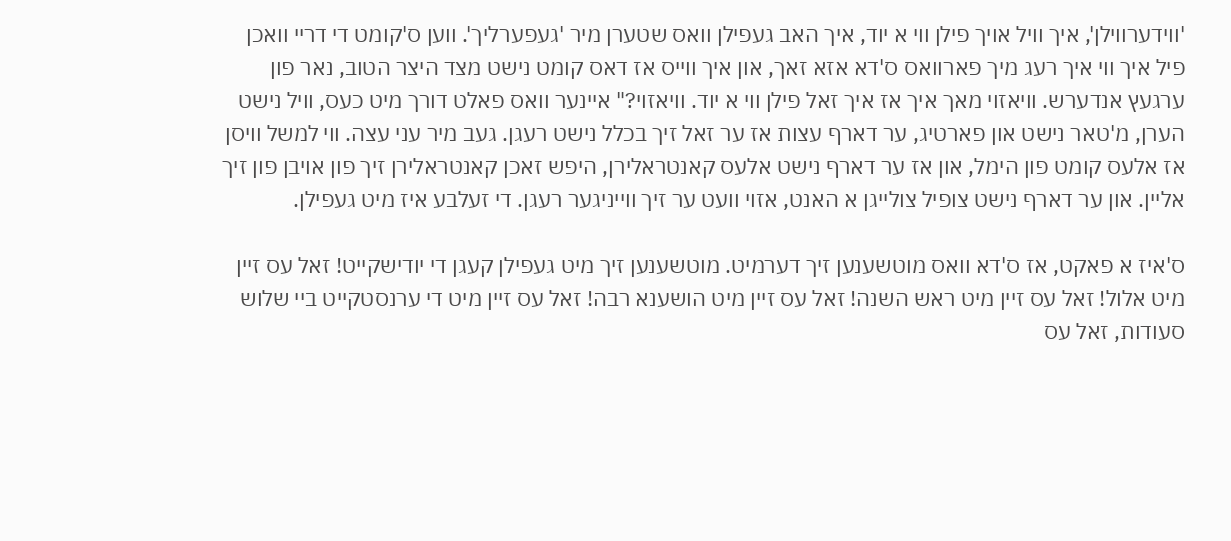'ווידערווילן', איך וויל אויך פילן ווי א יוד, איך האב געפילן וואס שטערן מיר 'געפערליך'. ווען ס'קומט די דריי וואכן פיל איך ווי איך רעג מיך פארוואס ס'דא אזא זאך, און איך ווייס אז דאס קומט נישט מצד היצר הטוב, נאר פון ערגעץ אנדערש. וויאזוי מאך איך אז איך זאל פילן ווי א יוד. וויאזוי?" איינער וואס פאלט דורך מיט כעס, וויל נישט הערן, מ'טאר נישט און פארטיג, ער דארף עצות אז ער זאל זיך בכלל נישט רעגן. געב מיר עני עצה. ווי למשל וויסן אז אלעס קומט פון הימל, און אז ער דארף נישט אלעס קאנטראלירן, היפש זאכן קאנטראלירן זיך פון אויבן פון זיך אליין. און ער דארף נישט צופיל צולייגן א האנט, אזוי וועט ער זיך ווייניגער רעגן. די זעלבע איז מיט געפילן.

ס'איז א פאקט, אז ס'דא וואס מוטשענען זיך דערמיט. מוטשענען זיך מיט געפילן קעגן די יודישקייט! זאל עס זיין מיט אלול! זאל עס זיין מיט ראש השנה! זאל עס זיין מיט הושענא רבה! זאל עס זיין מיט די ערנסטקייט ביי שלוש סעודות, זאל עס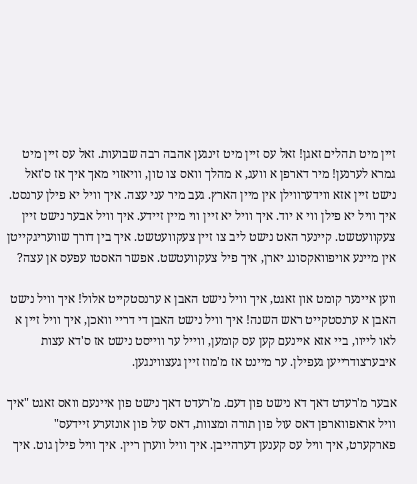זיין מיט תהלים זאגן! זאל עס זיין מיט זינגען אהבה רבה שבועות. זאל עס זיין מיט גמרא לערנען! מיר דארפן א וועג, א מהלך וואס צו טון, וויאזוי מאך איך אז ס'זאל נישט זיין אזא ווידערווילן אין מיין הארץ. געב מיר עני עצה. איך וויל יא פילן ערנסט. איך וויל יא פילן ווי א יוד. איך וויל יא זיין ווי מיין זיידע. איך וויל אבער נישט זיין צעקוועטשט. קיינער האט נישט ליב צו זיין צעקוועטשט. איך בין דורך שוועריגקייטן אין מיינע אויפוואקסונג יארן, איך פיל צעקוועטשט. אפשר האסטו עפעס אן עצה?

ווען איינער קומט און זאגט, איך וויל נישט האבן א ערנסטקייט אלול! איך וויל נישט האבן א ערנסטקייט ראש השנה! איך וויל נישט האבן די דריי וואכן, איך וויל זיין א לאו לייוו, ביי אזא איינעם קען עס קומען, ווייל ער ווייסט נישט אז ס'דא עצות איבערצודרייען געפילן. ער מיינט אז מ'מוז זיין געצווינגען.

אבער מ'רעדט דאך דא נישט פון דעם. מ'רעדט דאך נישט פון איינעם וואס זאגט "איך וויל אראפווארפן דאס עול פון תורה ומצוות, דאס עול פון אונזערע זיידעס" פארקערט, איך וויל עס קענען דערהייבן. איך וויל ווערן ריין. איך וויל פילן גוט. איך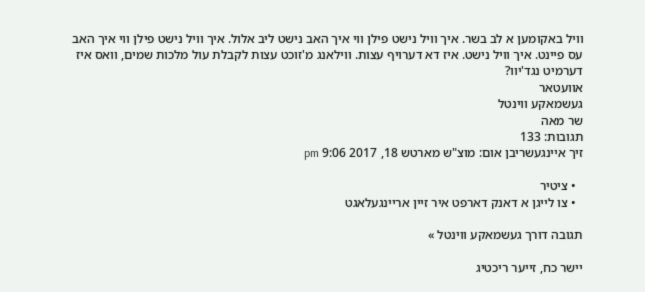וויל באקומען א לב בשר. איך וויל נישט פילן ווי איך האב נישט ליב אלול. איך וויל נישט פילן ווי איך האב עס פיינט. איך וויל נישט. איז דא דערויף עצות. ווילאנג מ'זוכט עצות לקבלת עול מלכות שמים, וואס איז דערמיט נגד'יוו?
אוועטאר
געשמאקע ווינטל
שר מאה
תגובות: 133
זיך איינגעשריבן אום: מוצ"ש מארטש 18, 2017 9:06 pm

  • ציטיר
  • צו לייגן א דאנק דארפט איר זיין אריינגעלאגט

תגובה דורך געשמאקע ווינטל »

יישר כח, זייער ריכטיג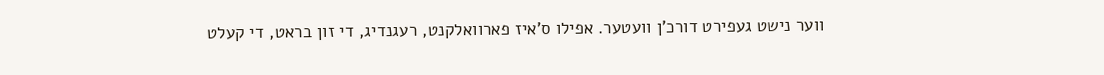ווער נישט געפירט דורכ'ן וועטער. אפילו ס'איז פארוואלקנט, רעגנדיג, די זון בראט, די קעלט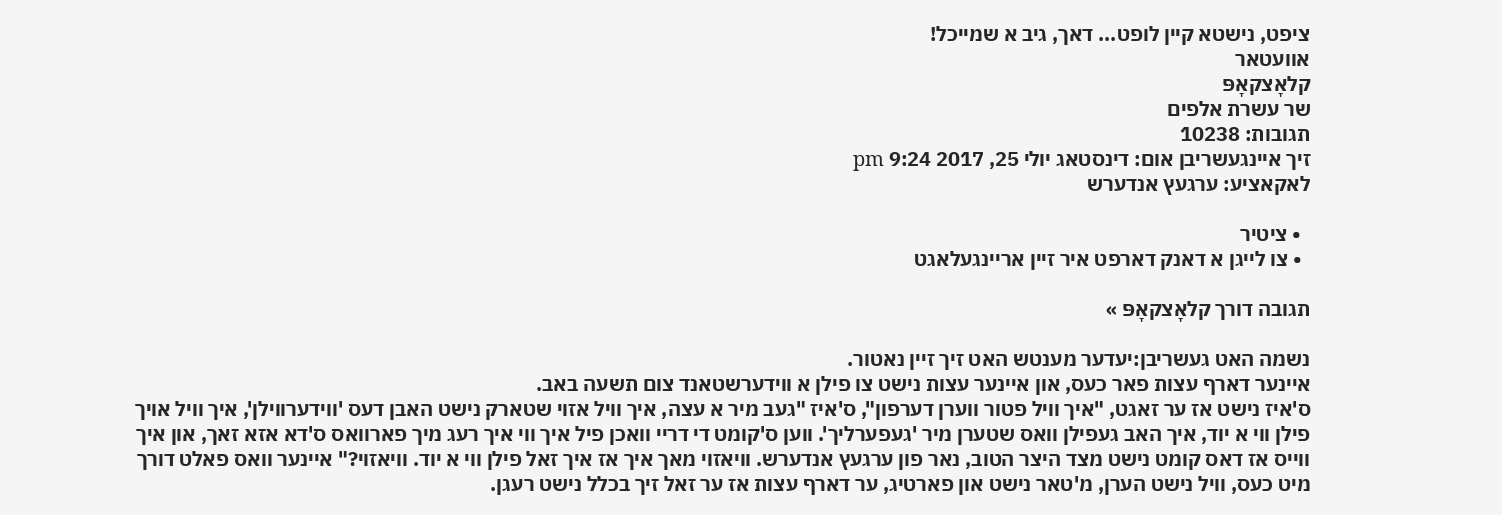ציפט, נישטא קיין לופט... דאך, גיב א שמייכל!
אוועטאר
קלאָצקאָפּ
שר עשרת אלפים
תגובות: 10238
זיך איינגעשריבן אום: דינסטאג יולי 25, 2017 9:24 pm
לאקאציע: ערגעץ אנדערש

  • ציטיר
  • צו לייגן א דאנק דארפט איר זיין אריינגעלאגט

תגובה דורך קלאָצקאָפּ »

נשמה האט געשריבן:יעדער מענטש האט זיך זיין נאטור.
איינער דארף עצות פאר כעס, און איינער עצות נישט צו פילן א ווידערשטאנד צום תשעה באב.
ס'איז נישט אז ער זאגט, "איך וויל פטור ווערן דערפון", ס'איז "געב מיר א עצה, איך וויל אזוי שטארק נישט האבן דעס 'ווידערווילן', איך וויל אויך פילן ווי א יוד, איך האב געפילן וואס שטערן מיר 'געפערליך'. ווען ס'קומט די דריי וואכן פיל איך ווי איך רעג מיך פארוואס ס'דא אזא זאך, און איך ווייס אז דאס קומט נישט מצד היצר הטוב, נאר פון ערגעץ אנדערש. וויאזוי מאך איך אז איך זאל פילן ווי א יוד. וויאזוי?" איינער וואס פאלט דורך מיט כעס, וויל נישט הערן, מ'טאר נישט און פארטיג, ער דארף עצות אז ער זאל זיך בכלל נישט רעגן.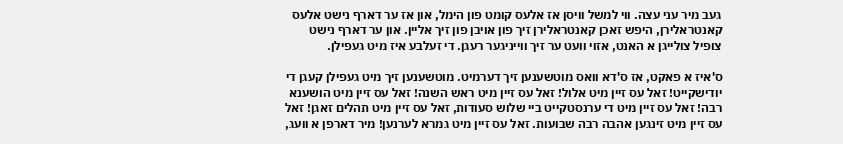געב מיר עני עצה. ווי למשל וויסן אז אלעס קומט פון הימל, און אז ער דארף נישט אלעס קאנטראלירן, היפש זאכן קאנטראלירן זיך פון אויבן פון זיך אליין. און ער דארף נישט צופיל צולייגן א האנט, אזוי וועט ער זיך ווייניגער רעגן. די זעלבע איז מיט געפילן.

ס'איז א פאקט, אז ס'דא וואס מוטשענען זיך דערמיט. מוטשענען זיך מיט געפילן קעגן די יודישקייט! זאל עס זיין מיט אלול! זאל עס זיין מיט ראש השנה! זאל עס זיין מיט הושענא רבה! זאל עס זיין מיט די ערנסטקייט ביי שלוש סעודות, זאל עס זיין מיט תהלים זאגן! זאל עס זיין מיט זינגען אהבה רבה שבועות. זאל עס זיין מיט גמרא לערנען! מיר דארפן א וועג,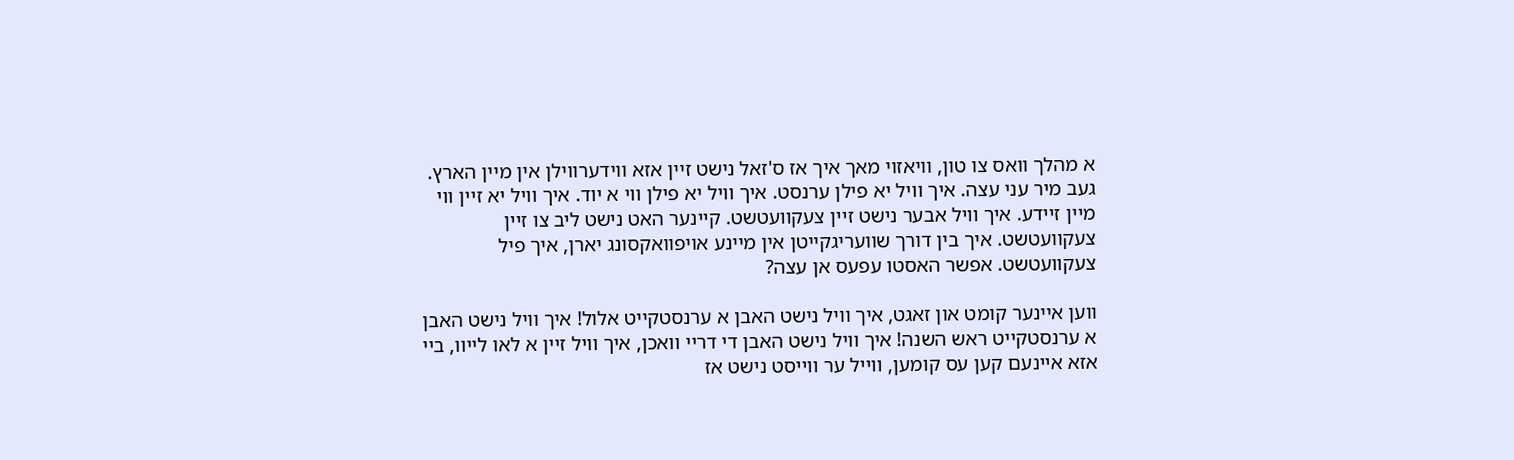א מהלך וואס צו טון, וויאזוי מאך איך אז ס'זאל נישט זיין אזא ווידערווילן אין מיין הארץ. געב מיר עני עצה. איך וויל יא פילן ערנסט. איך וויל יא פילן ווי א יוד. איך וויל יא זיין ווי מיין זיידע. איך וויל אבער נישט זיין צעקוועטשט. קיינער האט נישט ליב צו זיין צעקוועטשט. איך בין דורך שוועריגקייטן אין מיינע אויפוואקסונג יארן, איך פיל צעקוועטשט. אפשר האסטו עפעס אן עצה?

ווען איינער קומט און זאגט, איך וויל נישט האבן א ערנסטקייט אלול! איך וויל נישט האבן א ערנסטקייט ראש השנה! איך וויל נישט האבן די דריי וואכן, איך וויל זיין א לאו לייוו, ביי אזא איינעם קען עס קומען, ווייל ער ווייסט נישט אז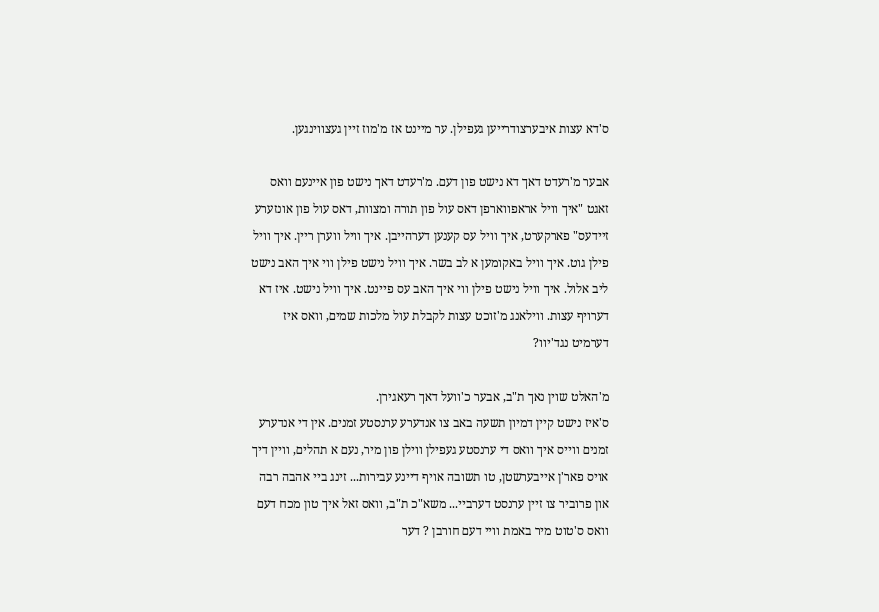ס'דא עצות איבערצודרייען געפילן. ער מיינט אז מ'מוז זיין געצווינגען.

אבער מ'רעדט דאך דא נישט פון דעם. מ'רעדט דאך נישט פון איינעם וואס זאגט "איך וויל אראפווארפן דאס עול פון תורה ומצוות, דאס עול פון אונזערע זיידעס" פארקערט, איך וויל עס קענען דערהייבן. איך וויל ווערן ריין. איך וויל פילן גוט. איך וויל באקומען א לב בשר. איך וויל נישט פילן ווי איך האב נישט ליב אלול. איך וויל נישט פילן ווי איך האב עס פיינט. איך וויל נישט. איז דא דערויף עצות. ווילאנג מ'זוכט עצות לקבלת עול מלכות שמים, וואס איז דערמיט נגד'יוו?

מ'האלט שוין נאך ת"ב, אבער כ'וועל דאך רעאגירן.
ס'איז נישט קיין דמיון תשעה באב צו אנדערע ערנסטע זמנים. אין די אנדערע זמנים ווייס איך וואס די ערנסטע געפילן ווילן פון מיר, נעם א תהלים, וויין דיך אויס פאר'ן אייבערשטן, טו תשובה אויף דיינע עבירות... זינג ביי אהבה רבה און פרוביר צו זיין ערנסט דערביי... משא"כ ת"ב, וואס זאל איך טון מכח דעם וואס ס'טוט מיר באמת וויי דעם חורבן ? דער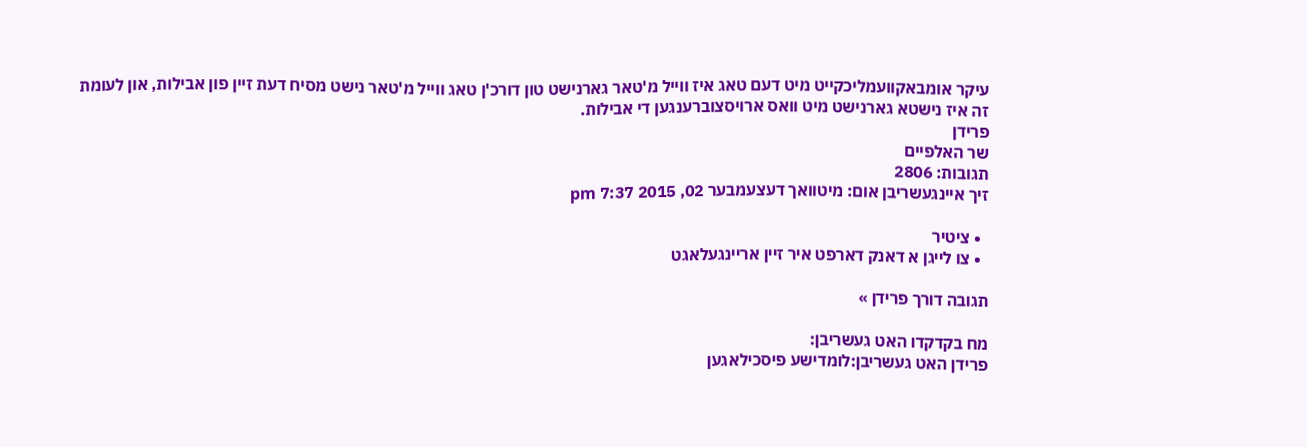עיקר אומבאקוועמליכקייט מיט דעם טאג איז ווייל מ'טאר גארנישט טון דורכ'ן טאג ווייל מ'טאר נישט מסיח דעת זיין פון אבילות, און לעומת זה איז נישטא גארנישט מיט וואס ארויסצוברענגען די אבילות.
פרידן
שר האלפיים
תגובות: 2806
זיך איינגעשריבן אום: מיטוואך דעצעמבער 02, 2015 7:37 pm

  • ציטיר
  • צו לייגן א דאנק דארפט איר זיין אריינגעלאגט

תגובה דורך פרידן »

מח בקדקדו האט געשריבן:
פרידן האט געשריבן:לומדישע פיסכילאגען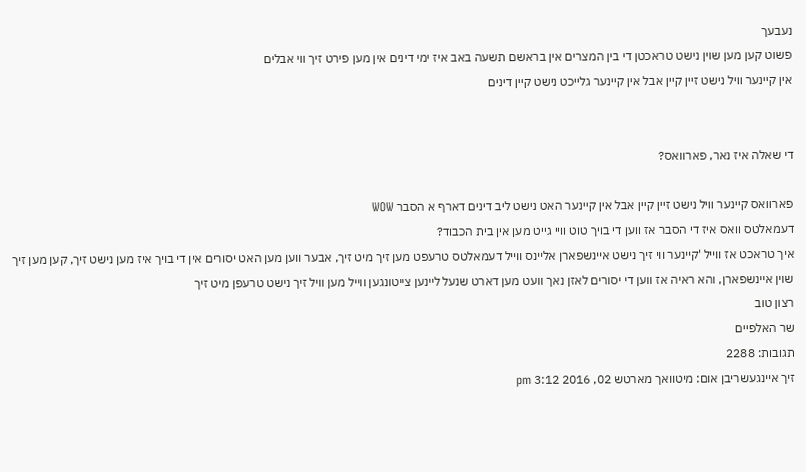נעבעך
פשוט קען מען שוין נישט טראכטן די בין המצרים אין בראשם תשעה באב איז ימי דינים אין מען פירט זיך ווי אבלים
אין קיינער וויל נישט זיין קיין אבל אין קיינער גלייכט נישט קיין דינים


די שאלה איז נאר, פארוואס?

פארוואס קיינער וויל נישט זיין קיין אבל אין קיינער האט נישט ליב דינים דארף א הסבר WOW
דעמאלטס וואס איז די הסבר אז ווען די בויך טוט וויי גייט מען אין בית הכבוד?
איך טראכט אז ווייל 'קיינער ווי זיך נישט איינשפארן אליינס ווייל דעמאלטס טרעפט מען זיך מיט זיך, אבער ווען מען האט יסורים אין די בויך איז מען נישט זיך, קען מען זיך שוין איינשפארן, והא ראיה אז ווען די יסורים לאזן נאך וועט מען דארט שנעל ליינען צייטונגען ווייל מען וויל זיך נישט טרעפן מיט זיך
רצון טוב
שר האלפיים
תגובות: 2288
זיך איינגעשריבן אום: מיטוואך מארטש 02, 2016 3:12 pm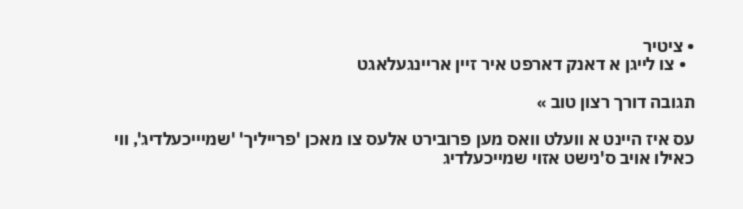• ציטיר
  • צו לייגן א דאנק דארפט איר זיין אריינגעלאגט

תגובה דורך רצון טוב »

עס איז היינט א וועלט וואס מען פרובירט אלעס צו מאכן 'פרייליך' 'שמיייכעלדיג', ווי כאילו אויב ס'נישט אזוי שמייכעלדיג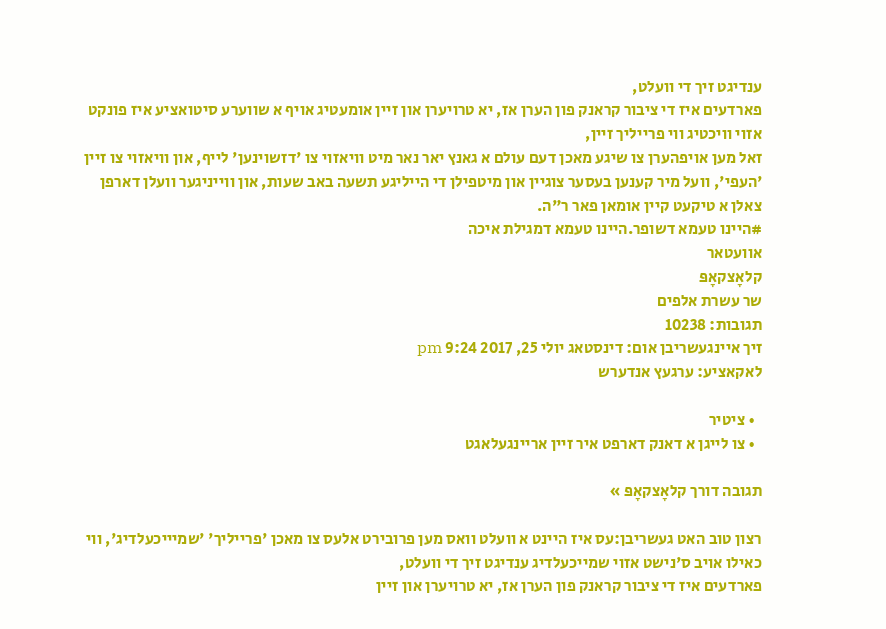ענדיגט זיך די וועלט,
פארדעים איז די ציבור קראנק פון הערן אז, יא טרויערן און זיין אומעטיג אויף א שווערע סיטואציע איז פונקט אזוי וויכטיג ווי פרייליך זיין,
זאל מען אויפהערן צו שיגע מאכן דעם עולם א גאנץ יאר נאר מיט וויאזוי צו 'דזשוינען' לייף, און וויאזוי צו זיין 'העפי', וועל מיר קענען בעסער צוגיין און מיטפילן די הייליגע תשעה באב שעות, און ווייניגער וועלן דארפן צאלן א טיקעט קיין אומאן פאר ר"ה.
#היינו טעמא דשופר.היינו טעמא דמגילת איכה
אוועטאר
קלאָצקאָפּ
שר עשרת אלפים
תגובות: 10238
זיך איינגעשריבן אום: דינסטאג יולי 25, 2017 9:24 pm
לאקאציע: ערגעץ אנדערש

  • ציטיר
  • צו לייגן א דאנק דארפט איר זיין אריינגעלאגט

תגובה דורך קלאָצקאָפּ »

רצון טוב האט געשריבן:עס איז היינט א וועלט וואס מען פרובירט אלעס צו מאכן 'פרייליך' 'שמיייכעלדיג', ווי כאילו אויב ס'נישט אזוי שמייכעלדיג ענדיגט זיך די וועלט,
פארדעים איז די ציבור קראנק פון הערן אז, יא טרויערן און זיין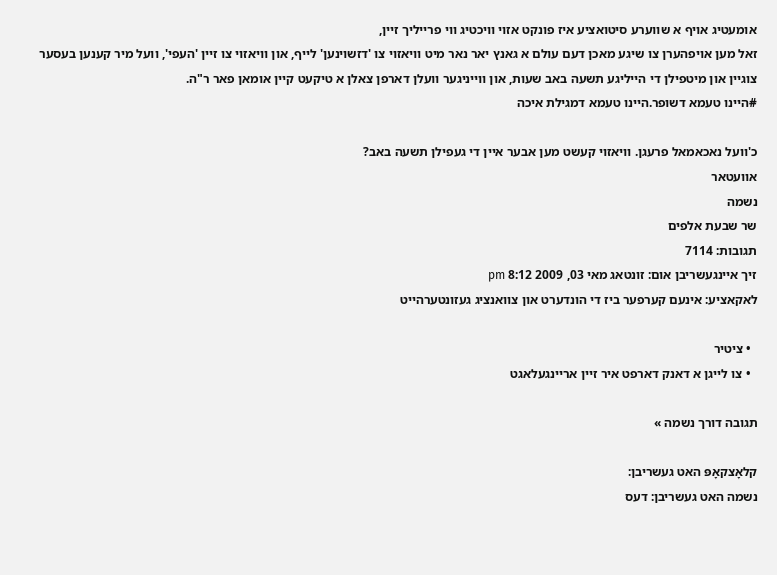אומעטיג אויף א שווערע סיטואציע איז פונקט אזוי וויכטיג ווי פרייליך זיין,
זאל מען אויפהערן צו שיגע מאכן דעם עולם א גאנץ יאר נאר מיט וויאזוי צו 'דזשוינען' לייף, און וויאזוי צו זיין 'העפי', וועל מיר קענען בעסער צוגיין און מיטפילן די הייליגע תשעה באב שעות, און ווייניגער וועלן דארפן צאלן א טיקעט קיין אומאן פאר ר"ה.
#היינו טעמא דשופר.היינו טעמא דמגילת איכה

כ'וועל נאכאמאל פרעגן. וויאזוי קעשט מען אבער איין די געפילן תשעה באב?
אוועטאר
נשמה
שר שבעת אלפים
תגובות: 7114
זיך איינגעשריבן אום: זונטאג מאי 03, 2009 8:12 pm
לאקאציע: אינעם קערפער ביז די הונדערט און צוואנציג געזונטערהייט

  • ציטיר
  • צו לייגן א דאנק דארפט איר זיין אריינגעלאגט

תגובה דורך נשמה »

קלאָצקאָפּ האט געשריבן:
נשמה האט געשריבן: דעס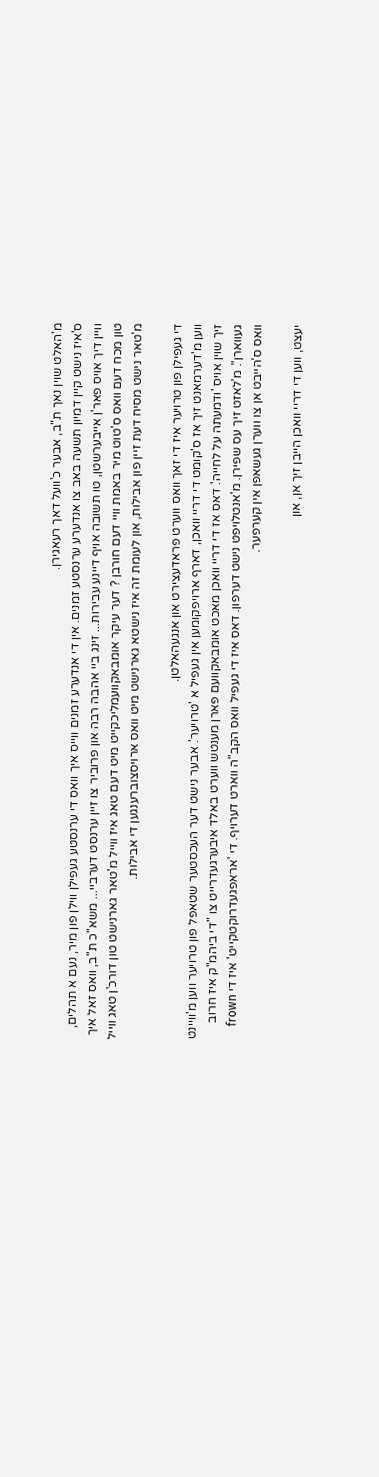מ'האלט שוין נאך ת"ב, אבער כ'וועל דאך רעאגירן.
ס'איז נישט קיין דמיון תשעה באב צו אנדערע ערנסטע זמנים. אין די אנדערע זמנים ווייס איך וואס די ערנסטע געפילן ווילן פון מיר, נעם א תהלים, וויין דיך אויס פאר'ן אייבערשטן, טו תשובה אויף דיינע עבירות... זינג ביי אהבה רבה און פרוביר צו זיין ערנסט דערביי... משא"כ ת"ב, וואס זאל איך טון מכח דעם וואס ס'טוט מיר באמת וויי דעם חורבן ? דער עיקר אומבאקוועמליכקייט מיט דעם טאג איז ווייל מ'טאר גארנישט טון דורכ'ן טאג ווייל מ'טאר נישט מסיח דעת זיין פון אבילות, און לעומת זה איז נישטא גארנישט מיט וואס ארויסצוברענגען די אבילות.

די געפילן פון טרויער איז די זאך וואס ווערט פראדעצירט און אנגעהאלטן.
ווען מ'דערמאנט זיך אז ס'קומט די דריי וואכן, דארף ארויפקומען אין געפיל א 'טרויער'. אבער נישט דער העכסטער שטאפל פון טרויער ווען מ'וויינט זיך שוין אויס 'ודמעתה על לחייה'. דאס אז די דריי וואכן מאכט אומבאקוועם פארן מענטש ווערט באלד איבערגעדרייט צו "די ביהמ"ק איז חרוב געווארן". מ'לאזט זיך עס שפירן. מ'אנטלויפט נישט דערפון. דאס איז די געפיל וואס הקב"ה ווארט דערויף. די 'אראפגעדרוקטקייט' איז די frown וואס ס'הייבט אן צו ווערן געשאפן אין קערפער.

יעצט, ווען די דריי וואכן הייבן זיך אן, און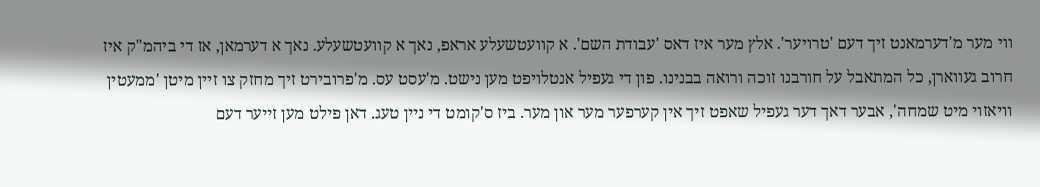ווי מער מ'דערמאנט זיך דעם 'טרויער'. אלץ מער איז דאס 'עבודת השם'. א קוועטשעלע אראפ, נאך א קוועטשעלע. נאך א דערמאן, אז די ביהמ"ק איז חרוב געווארן, כל המתאבל על חורבנו זוכה ורואה בבנינו. פון די געפיל אנטלויפט מען נישט. מ'עסט עס. מ'פרובירט זיך מחזק צו זיין מיטן 'ממעטין וויאזוי מיט שמחה', אבער דאך דער געפיל שאפט זיך אין קערפער מער און מער. ביז ס'קומט די ניין טעג. דאן פילט מען זייער דעם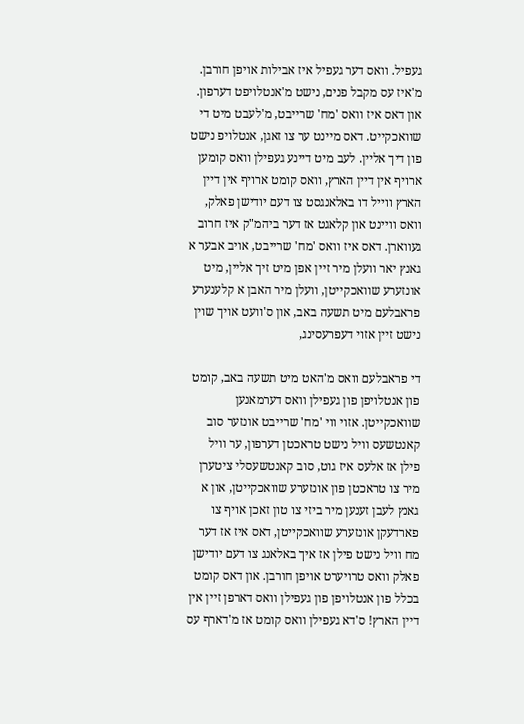געפיל. וואס דער געפיל איז אבילות אויפן חורבן. מ'איז עס מקבל פנים, נישט מ'אנטלויפט דערפון. און דאס איז וואס 'מח' שרייבט, מ'לעבט מיט די שוואכקייט. דאס מיינט ער צו זאגן, אנטלויפ נישט פון דיך אליין. לעב מיט דיינע געפילן וואס קומען ארויף אין דיין הארץ, וואס קומט ארויף אין דיין הארץ ווייל דו באלאנגסט צו דעם יודישן פאלק, וואס וויינט און קלאגט אז דער ביהמ"ק איז חרוב געווארן. דאס איז וואס 'מח' שרייבט, אויב אבער א גאנץ יאר וועלן מיר זיין אפן מיט זיך אליין, מיט אונזערע שוואכקייטן, וועלן מיר האבן א קלענערע פראבלעם מיט תשעה באב, און ס'וועט אויך שוין נישט זיין אזוי דעפרעסינג,

די פראבלעם וואס מ'האט מיט תשעה באב, קומט פון אנטלויפן פון געפילן וואס דערמאנען שוואכקייטן. אזוי ווי 'מח' שרייבט אונזער סוב קאנטשעס וויל נישט טראכטן דערפון, ער וויל פילן אז אלעס איז גוט, סוב קאנטשעסלי ציטערן מיר צו טראכטן פון אונזערע שוואכקייטן, און א גאנץ לעבן זענען מיר ביזי צו טון זאכן אויף צו פארדעקן אונזערע שוואכקייטן, דאס איז אז דער מח וויל נישט פילן אז איך באלאנג צו דעם יודישן פאלק וואס טרויערט אויפן חורבן. און דאס קומט בכלל פון אנטלויפן פון געפילן וואס דארפן זיין אין דיין הארץ! ס'דא געפילן וואס קומט אז מ'דארף עס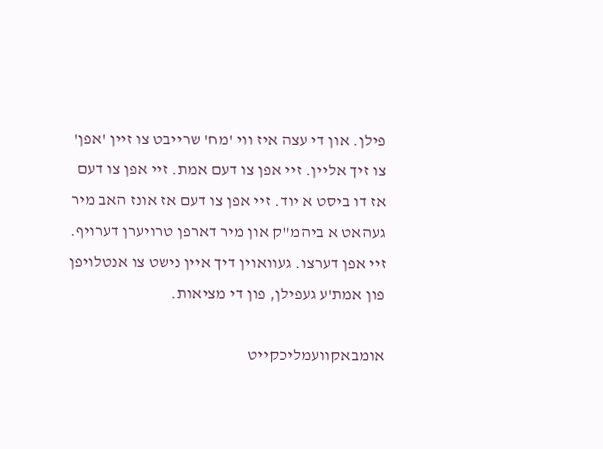פילן. און די עצה איז ווי 'מח' שרייבט צו זיין 'אפן' צו זיך אליין. זיי אפן צו דעם אמת. זיי אפן צו דעם אז דו ביסט א יוד. זיי אפן צו דעם אז אונז האב מיר געהאט א ביהמ"ק און מיר דארפן טרויערן דערויף. זיי אפן דערצו. געוואוין דיך איין נישט צו אנטלויפן פון אמת'ע געפילן, פון די מציאות.

אומבאקוועמליכקייט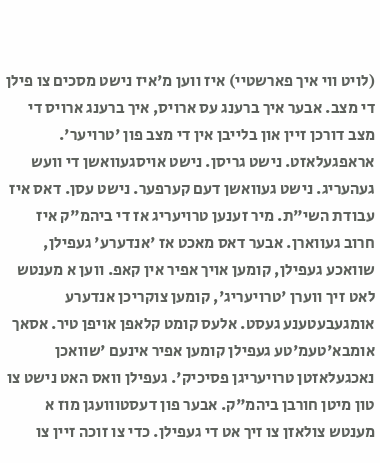(לויט ווי איך פארשטיי) איז ווען מ'איז נישט מסכים צו פילן די מצב. אבער איך ברענג עס ארויס, איך ברענג ארויס די מצב דורכן זיין און בלייבן אין די מצב פון 'טרויער'. אראפגעלאזט. נישט גריסן. נישט אויסגעוואשן די וועש געהעריג. נישט געוואשן דעם קערפער. נישט עסן. דאס איז עבודת השי"ת. מיר זענען טרויעריג אז די ביהמ"ק איז חרוב געווארן. אבער דאס מאכט אז 'אנדערע' געפילן, שוואכע געפילן, קומען אויך אפיר אין קאפ. ווען א מענטש לאט זיך ווערן 'טרויעריג', קומען צוקריכן אנדערע אומגעבעטענע געסט. אלעס קומט קלאפן אויפן טיר. אסאך אומבא'טעמ'טע געפילן קומען אפיר אינעם 'שוואכן נאכגעלאזטן טרויעריגן פסיכיק'. געפילן וואס האט נישט צו טון מיטן חורבן ביהמ"ק. אבער פון דעסטווועגן מוז א מענטש צולאזן צו זיך אט די געפילן. כדי צו זוכה זיין צו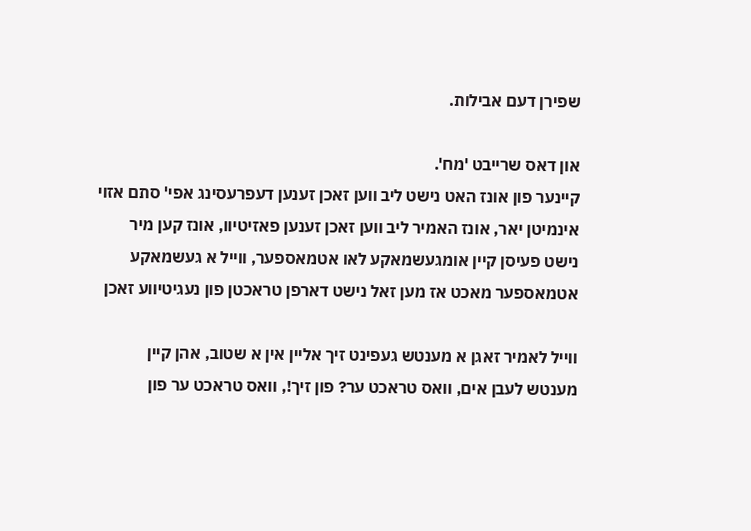שפירן דעם אבילות.

און דאס שרייבט 'מח'.
קיינער פון אונז האט נישט ליב ווען זאכן זענען דעפרעסינג אפי' סתם אזוי אינמיטן יאר, אונז האמיר ליב ווען זאכן זענען פאזיטיוו, אונז קען מיר נישט פעיסן קיין אומגעשמאקע לאו אטמאספער, ווייל א געשמאקע אטמאספער מאכט אז מען זאל נישט דארפן טראכטן פון נעגיטיווע זאכן

ווייל לאמיר זאגן א מענטש געפינט זיך אליין אין א שטוב, אהן קיין מענטש לעבן אים, וואס טראכט ער? פון זיך!, וואס טראכט ער פון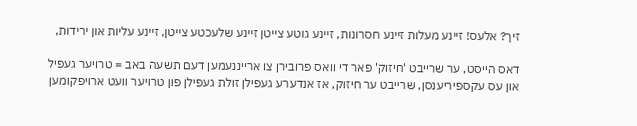זיך? אלעס! זיינע מעלות זיינע חסרונות, זיינע גוטע צייטן זיינע שלעכטע צייטן, זיינע עליות און ירידות,

דאס הייסט, ער שרייבט 'חיזוק' פאר די וואס פרובירן צו ארייננעמען דעם תשעה באב = טרויער געפיל און עס עקספיריענסן, שרייבט ער חיזוק, אז אנדערע געפילן זולת געפילן פון טרויער וועט ארויפקומען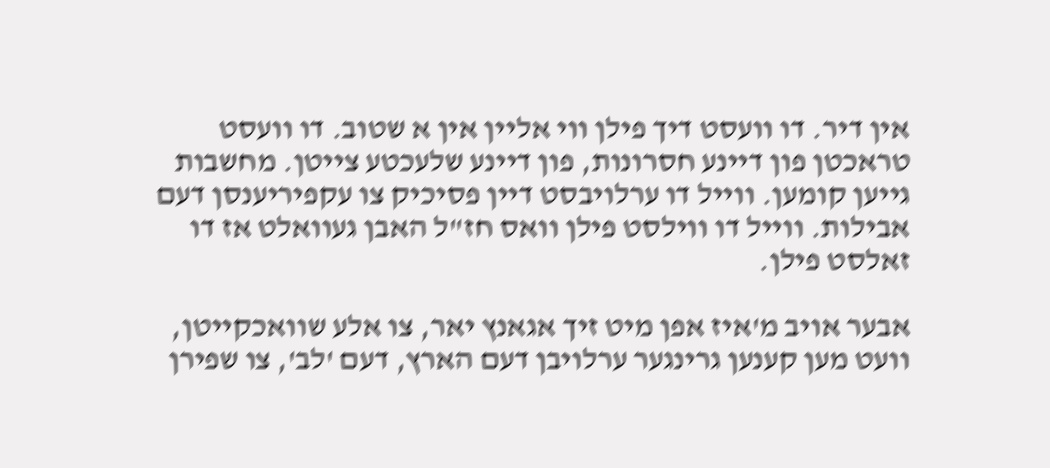אין דיר. דו וועסט דיך פילן ווי אליין אין א שטוב. דו וועסט טראכטן פון דיינע חסרונות, פון דיינע שלעכטע צייטן. מחשבות גייען קומען. ווייל דו ערלויבסט דיין פסיכיק צו עקפיריענסן דעם אבילות. ווייל דו ווילסט פילן וואס חז"ל האבן געוואלט אז דו זאלסט פילן.

אבער אויב מ'איז אפן מיט זיך אגאנץ יאר, צו אלע שוואכקייטן, וועט מען קענען גרינגער ערלויבן דעם הארץ, דעם 'לב', צו שפירן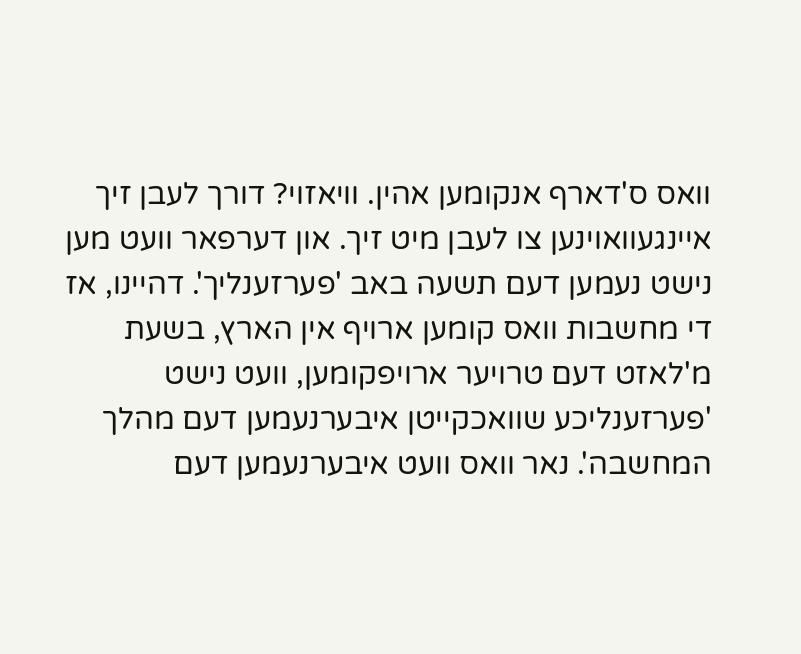וואס ס'דארף אנקומען אהין. וויאזוי? דורך לעבן זיך איינגעוואוינען צו לעבן מיט זיך. און דערפאר וועט מען נישט נעמען דעם תשעה באב 'פערזענליך'. דהיינו, אז די מחשבות וואס קומען ארויף אין הארץ, בשעת מ'לאזט דעם טרויער ארויפקומען, וועט נישט 'פערזענליכע שוואכקייטן איבערנעמען דעם מהלך המחשבה'. נאר וואס וועט איבערנעמען דעם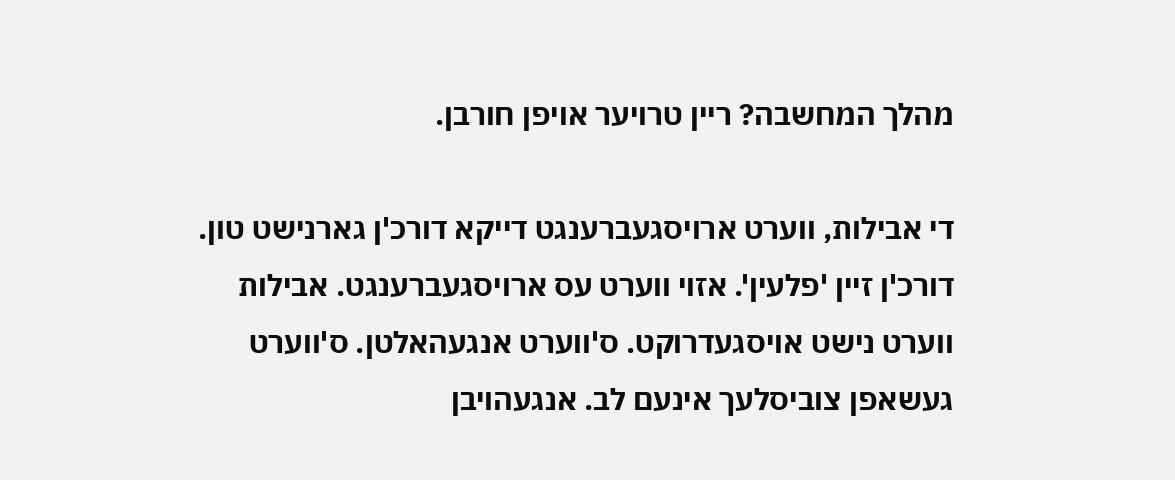מהלך המחשבה? ריין טרויער אויפן חורבן.

די אבילות, ווערט ארויסגעברענגט דייקא דורכ'ן גארנישט טון. דורכ'ן זיין 'פלעין'. אזוי ווערט עס ארויסגעברענגט. אבילות ווערט נישט אויסגעדרוקט. ס'ווערט אנגעהאלטן. ס'ווערט געשאפן צוביסלעך אינעם לב. אנגעהויבן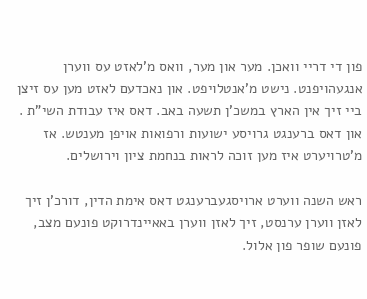פון די דריי וואכן. מער און מער, וואס מ'לאזט עס ווערן אנגעהויפנט. נישט מ'אנטלויפט. און נאכדעם לאזט מען עס זיצן ביי זיך אין הארץ במשכ'ן תשעה באב. דאס איז עבודת השי"ת . און דאס ברענגט גרויסע ישועות ורפואות אויפן מענטש. אז מ'טרויערט איז מען זוכה לראות בנחמת ציון וירושלים.

ראש השנה ווערט ארויסגעברענגט דאס אימת הדין, דורכ'ן זיך לאזן ווערן ערנסט, זיך לאזן ווערן באאיינדרוקט פונעם מצב, פונעם שופר פון אלול.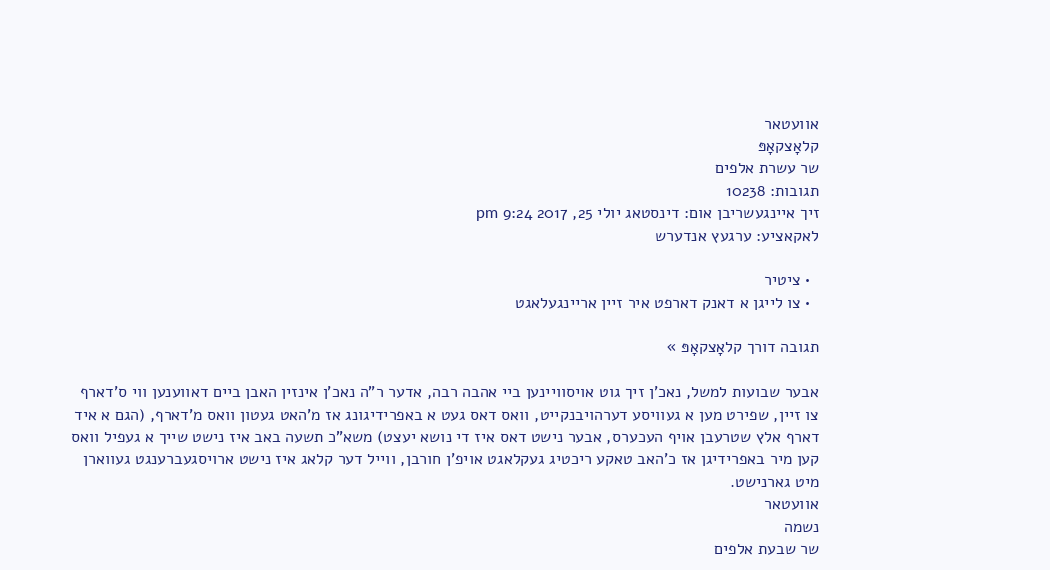אוועטאר
קלאָצקאָפּ
שר עשרת אלפים
תגובות: 10238
זיך איינגעשריבן אום: דינסטאג יולי 25, 2017 9:24 pm
לאקאציע: ערגעץ אנדערש

  • ציטיר
  • צו לייגן א דאנק דארפט איר זיין אריינגעלאגט

תגובה דורך קלאָצקאָפּ »

אבער שבועות למשל, נאכ'ן זיך גוט אויסוויינען ביי אהבה רבה, אדער ר"ה נאכ'ן אינזין האבן ביים דאווענען ווי ס'דארף צו זיין, שפירט מען א געוויסע דערהויבנקייט, וואס דאס געט א באפרידיגונג אז מ'האט געטון וואס מ'דארף, (הגם א איד דארף אלץ שטרעבן אויף העכערס, אבער נישט דאס איז די נושא יעצט) משא"כ תשעה באב איז נישט שייך א געפיל וואס קען מיר באפרידיגן אז כ'האב טאקע ריכטיג געקלאגט אויפ'ן חורבן, ווייל דער קלאג איז נישט ארויסגעברענגט געווארן מיט גארנישט.
אוועטאר
נשמה
שר שבעת אלפים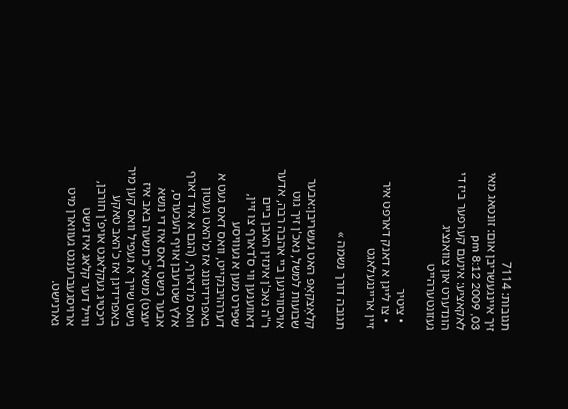תגובות: 7114
זיך איינגעשריבן אום: זונטאג מאי 03, 2009 8:12 pm
לאקאציע: אינעם קערפער ביז די הונדערט און צוואנציג געזונטערהייט

  • ציטיר
  • צו לייגן א דאנק דארפט איר זיין אריינגעלאגט

תגובה דורך נשמה »

קלאָצקאָפּ האט געשריבן:אבער שבועות למשל, נאכ'ן זיך גוט אויסוויינען ביי אהבה רבה, אדער ר"ה נאכ'ן אינזין האבן ביים דאווענען ווי ס'דארף צו זיין, שפירט מען א געוויסע דערהויבנקייט, וואס דאס געט א באפרידיגונג אז מ'האט געטון וואס מ'דארף, (הגם א איד דארף אלץ שטרעבן אויף העכערס, אבער נישט דאס איז די נושא יעצט) משא"כ תשעה באב איז נישט שייך א געפיל וואס קען מיר באפרידיגן אז כ'האב טאקע ריכטיג געקלאגט אויפ'ן חורבן, ווייל דער קלאג איז נישט ארויסגעברענגט געווארן מיט גארנישט.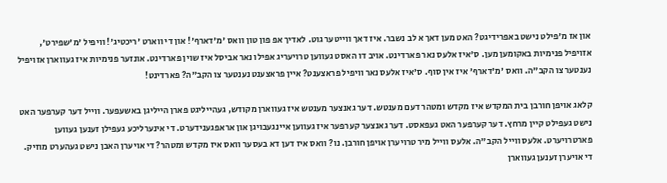און אז מ'פילט נישט באפרידיגט? האט מען דאך א לב נשבר. איז דאך ווייטער גוט. לאדיך אפ פון טון וואס 'מ'דארף'! און די ווארט 'ריכטיג'! וויפיל 'מ'שפירט', אזויפיל פנימיות באקומען מען. ס'איז אלעס נאר פארדינט. אויב דו האסט געווען טרויעריג אפילו נאר אביסל איז שוין פארדינט. אונזער פנימיות איז געווארן אזויפיל נענטער צו הקב"ה. וואס 'מ'דארף' איז אין סוף. ס'איז אלעס נאר וויפיל פראצענט? איין פראצענט נענטער צו הקב"ה? פארדינט!

קלאג אויפן חורבן בית המקדש איז מקדש ומטהר דעם מענטש. דער גאנצער מענטש איז געווארן מקודש, געהייליגט פארן הייליגן באשעפער. ווייל דער קערפער האט נישט געפילט קיין מרחץ. דער קערפער האט געפאסט. דער גאנצער קערפער איז געווען איינגעבויגן און אראפגענידערט. די אינערליכע געפילן זענען געווען פארטרויערט. אלעס ווייל הקב"ה. אלעס ווייל מיר טרויערן אויפן חורבן. נו? וואס איז דען דא בעסער וואס איז מקדש ומטהר? די אויערן האבן נישט געהערט מוזיק. די אויערן זענען געווארן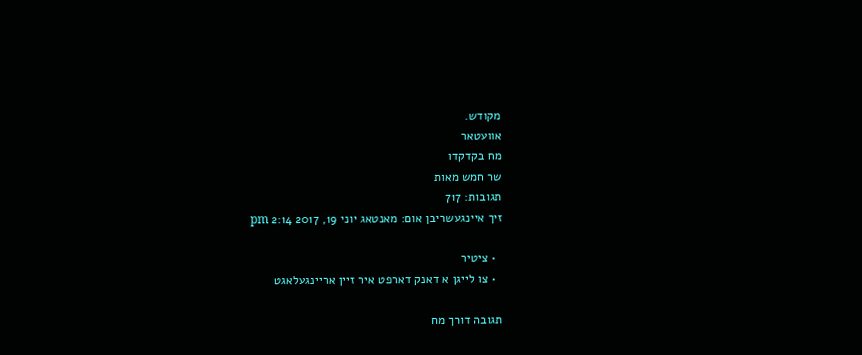מקודש.
אוועטאר
מח בקדקדו
שר חמש מאות
תגובות: 717
זיך איינגעשריבן אום: מאנטאג יוני 19, 2017 2:14 pm

  • ציטיר
  • צו לייגן א דאנק דארפט איר זיין אריינגעלאגט

תגובה דורך מח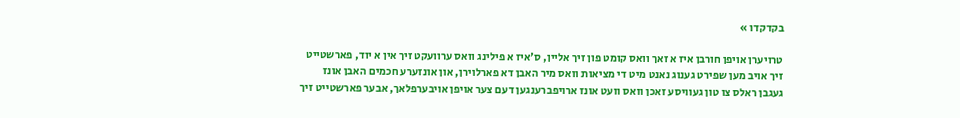בקדקדו »

טרויערן אויפן חורבן איז א זאך וואס קומט פון זיך אליין, ס'איז א פילינג וואס ערוועקט זיך אין א יוד, פארשטייט זיך אויב מען שפירט גענוג נאנט מיט די מציאות וואס מיר האבן דא פארלוירן, און אונזערע חכמים האבן אונז געגבן ראלס צו טון געוויסע זאכן וואס וועט אונז ארויפברענגען דעם צער אויפן אויבערפלאך, אבער פארשטייט זיך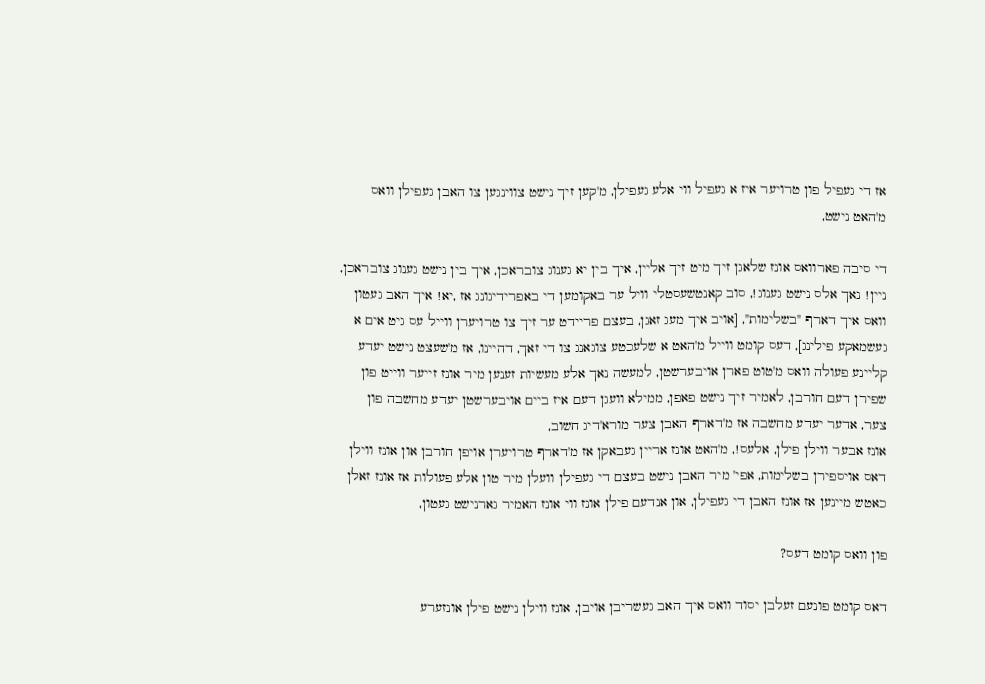אז די געפיל פון טרויער איז א געפיל ווי אלע געפילן, מ'קען זיך נישט צווינגען צו האבן געפילן וואס מ'האט נישט,

די סיבה פארוואס אונז שלאגן זיך מיט זיך אליין, איך בין יא גענוג צובראכן, איך בין נישט גענוג צובראכן, ניין! נאך אלס נישט גענוג!, סוב קאנטשעסטלי וויל ער באקומען די באפרידיגונג אז ,יא! איך האב געטון וואס איך דארף "בשלימות", [אויב איך מעג זאגן, בעצם פריידט ער זיך צו טרויערן ווייל עס גיט אים א געשמאקע פילינג], דעס קומט ווייל מ'האט א שלעכטע צוגאנג צו די זאך, דהיינו, אז מ'שעצט נישט יעדע קליינע פעולה וואס מ'טוט פארן אויבערשטן, למעשה נאך אלע מעשיות זענען מיר אונז זייער ווייט פון שפירן דעם חורבן, לאמיר זיך נישט פאפן, ממילא וועגן דעם איז ביים אויבערשטן יעדע מחשבה פון צער, אדער יעדע מחשבה אז מ'דארף האבן צער מורא'דיג חשוב,
אונז אבער ווילן פילן, אלעס!, מ'האט אונז אריין געבאקן אז מ'דארף טרויערן אויפן חורבן און אונז ווילן דאס אויספירן בשלימות, אפי' מיר האבן נישט בעצם די געפילן וועלן מיר טון אלע פעולות אז אונז זאלן כאטש מיינען אז אונז האבן די געפילן, און אנדעם פילן אונז ווי אונז האמיר גארנישט געטון,

פון וואס קומט דעס?

דאס קומט פונעם זעלבן יסוד וואס איך האב געשריבן אויבן, אונז ווילן נישט פילן אונזערע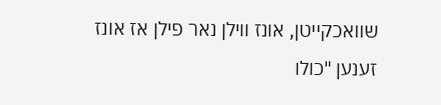שוואכקייטן, אונז ווילן נאר פילן אז אונז זענען "כולו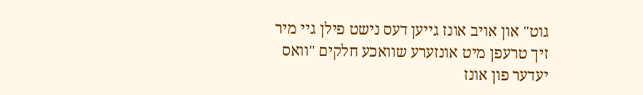גוט" און אויב אונז גייען דעס נישט פילן גיי מיר זיך טרעפן מיט אונזערע שוואכע חלקים "וואס יעדער פון אונז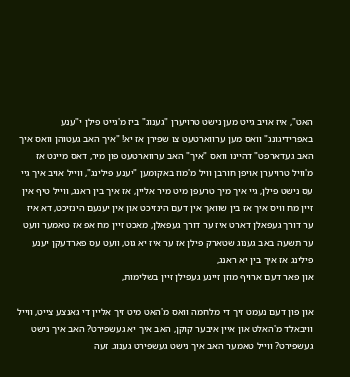האט", איז אויב גייט מען נישט טרויערן "גענוג" ביז מ'גייט פילן י"ענע באפרידיגונג" וואס מען ערווארטעט צו שפירן אז יא! "איך האב געטוהן וואס איך האב געדארפט" דהיינו וואס "איך" האב ערווארטעט פון מיר, דאס מיינט אז מ'וויל טרויערן אויפן חורבן וויל מ'מוז באקומען "יענע פילינג", ווייל אויב איך גיי עס נישט פילן, גיי איך מיך טרעפן מיט מיר אליין, אז איך בין ראנג, ווייל טיף אין זיין מח וויס איך אז בין שוואך אין דעם הינזיכט און אין יענעם הינזיכט, דא איז ער דורך געפאלן דארט איז ער דורך געפאלן, מאכט זיין מח אפ אז טאמער וועט ער תשעה באב גענוג שטארק פילן אז ער איז יא גוט, וועט עס פארדעקן יענע פילינג אז איך בין יא ראנג,
און פאר דעם ארויף מוזן זיינע געפילן זיין בשלימות,

און פון דעם נעמט זיך די מלחמה וואס מ'האט מיט זיך אליין די גאנצע צייט, ווייל וויבאלד מ'האלט און איין איבער קוקן, האב איך יא געשפירט? האב איך נישט געשפירט? ווייל טאמער האב איך נישט געשפירט גענוג. זעה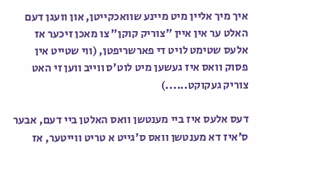איך מיך אליין מיט מיינע שוואכקייטן, און וועגן דעם האלט ער אין איין "צוריק קוקן" צו מאכן זיכער אז אלעס שטימט לויט די פארשריפטן, (ווי שטייט אין פסוק וואס איז געשען מיט לוט'ס ווייב ווען זי האט צוריק געקוקט......)

דעס אלעס איז ביי מענטשן וואס האלטן ביי דעם, אבער ס'איז דא מענטשן וואס ס'גייט א טריט ווייטער, אז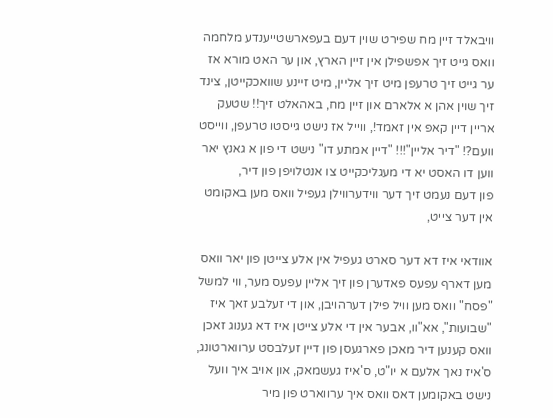וויבאלד זיין מח שפירט שוין דעם בעפארשטייענדע מלחמה וואס גייט זיך אפשפילן אין זיין הארץ, און ער האט מורא אז ער גייט זיך טרעפן מיט זיך אליין, מיט זיינע שוואכקייטן, צינד זיך שוין אהן א אלארם און זיין מח, באהאלט זיך!! שטעק אריין דיין קאפ אין זאמד!, ווייל אז נישט גייסטו טרעפן, ווייסט וועם?! "דיר אליין"!!! "דיין אמתע דו" נישט די פון א גאנץ יאר ווען דו האסט יא די מעגליכקייט צו אנטלויפן פון דיר,
פון דעם נעמט זיך דער ווידערווילן געפיל וואס מען באקומט אין דער צייט,

אוודאי איז דא דער סארט געפיל אין אלע צייטן פון יאר וואס מען דארף עפעס פאדערן פון זיך אליין עפעס מער, ווי למשל "פסח" וואס מען וויל פילן דערהויבן, און די זעלבע זאך איז "שבועות", אא"וו, אבער אין די אלע צייטן איז דא גענוג זאכן וואס קענען דיר מאכן פארגעסן פון דיין זעלבסט ערווארטונג, ס'איז נאך אלעם א יו"ט, ס'איז געשמאק, און אויב איך וועל נישט באקומען דאס וואס איך ערווארט פון מיר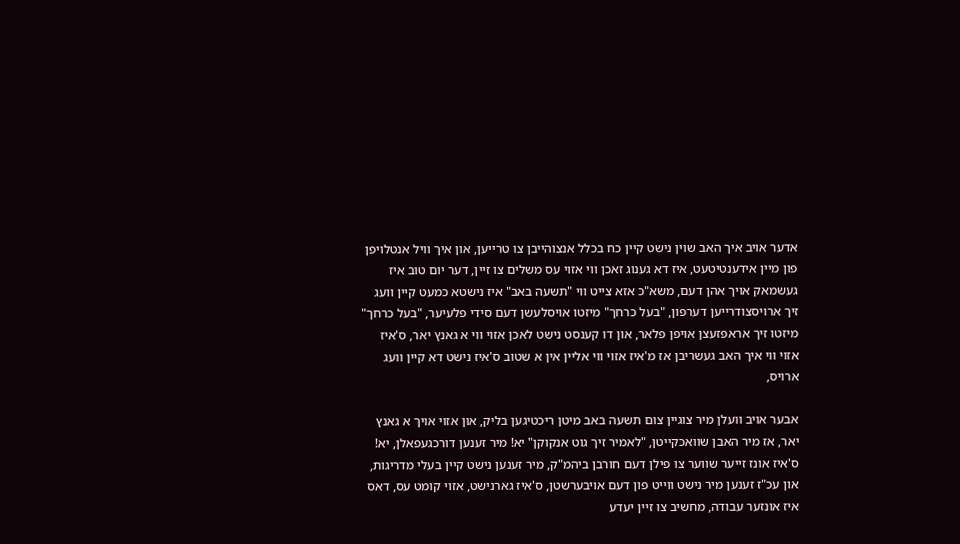אדער אויב איך האב שוין נישט קיין כח בכלל אנצוהייבן צו טרייען, און איך וויל אנטלויפן פון מיין אידענטיטעט, איז דא גענוג זאכן ווי אזוי עס משלים צו זיין, דער יום טוב איז געשמאק אויך אהן דעם, משא"כ אזא צייט ווי "תשעה באב" איז נישטא כמעט קיין וועג זיך ארויסצודרייען דערפון, "בעל כרחך" מיזטו אויסלעשן דעם סידי פלעיער, "בעל כרחך" מיזטו זיך אראפזעצן אויפן פלאר, און דו קענסט נישט לאכן אזוי ווי א גאנץ יאר, ס'איז אזוי ווי איך האב געשריבן אז מ'איז אזוי ווי אליין אין א שטוב ס'איז נישט דא קיין וועג ארויס,

אבער אויב וועלן מיר צוגיין צום תשעה באב מיטן ריכטיגען בליק, און אזוי אויך א גאנץ יאר, אז מיר האבן שוואכקייטן, "לאמיר זיך גוט אנקוקן" יא! מיר זענען דורכגעפאלן, יא! ס'איז אונז זייער שווער צו פילן דעם חורבן ביהמ"ק, מיר זענען נישט קיין בעלי מדריגות, און עכ"ז זענען מיר נישט ווייט פון דעם אויבערשטן, ס'איז גארנישט, אזוי קומט עס, דאס איז אונזער עבודה, מחשיב צו זיין יעדע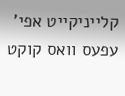קלייניקייט אפי' עפעס וואס קוקט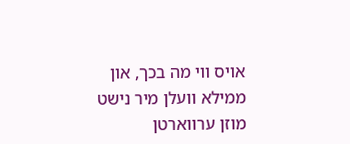אויס ווי מה בכך, און ממילא וועלן מיר נישט מוזן ערווארטן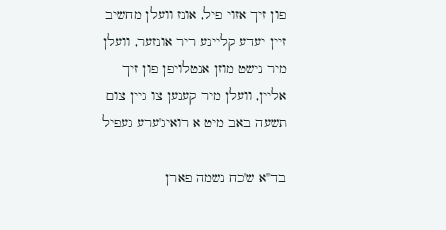פון זיך אזוי פיל, אונז וועלן מחשיב זיין יעדע קליינע ריר אונזער, וועלן מיר נישט מוזן אנטלויפן פון זיך אליין, וועלן מיר קענען צו גיין צום תשעה באב מיט א רואיג'ערע געפיל

בד"א ש'כח נשמה פארן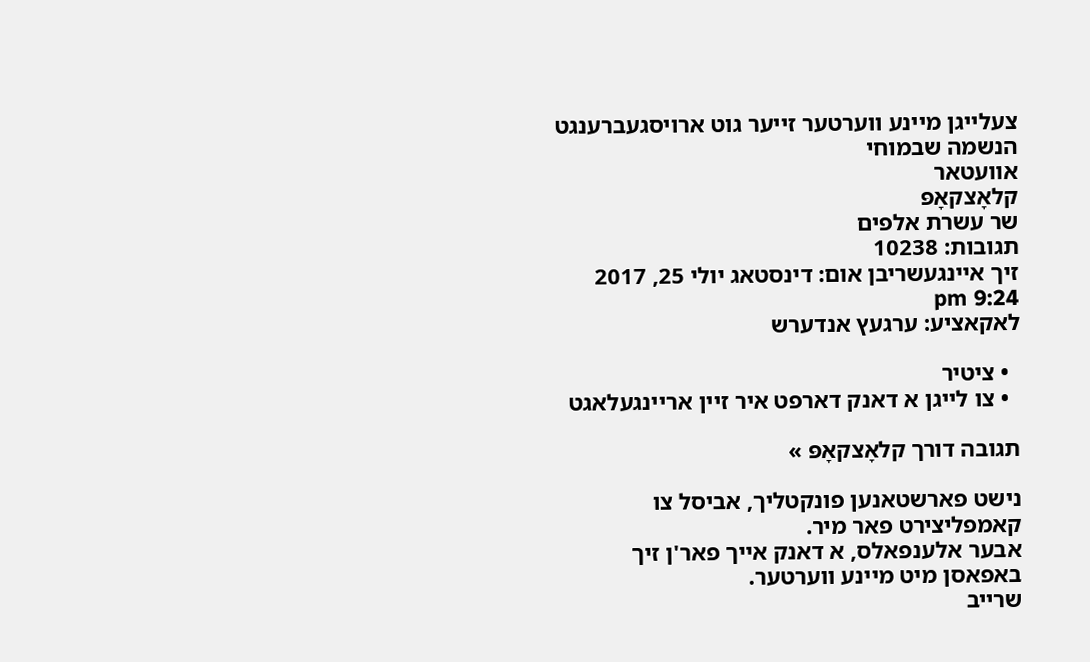צעלייגן מיינע ווערטער זייער גוט ארויסגעברענגט
הנשמה שבמוחי
אוועטאר
קלאָצקאָפּ
שר עשרת אלפים
תגובות: 10238
זיך איינגעשריבן אום: דינסטאג יולי 25, 2017 9:24 pm
לאקאציע: ערגעץ אנדערש

  • ציטיר
  • צו לייגן א דאנק דארפט איר זיין אריינגעלאגט

תגובה דורך קלאָצקאָפּ »

נישט פארשטאנען פונקטליך, אביסל צו קאמפליצירט פאר מיר.
אבער אלענפאלס, א דאנק אייך פאר'ן זיך באפאסן מיט מיינע ווערטער.
שרייב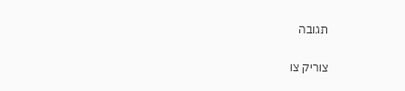תגובה

צוריק צו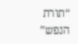“תורת הנפש”